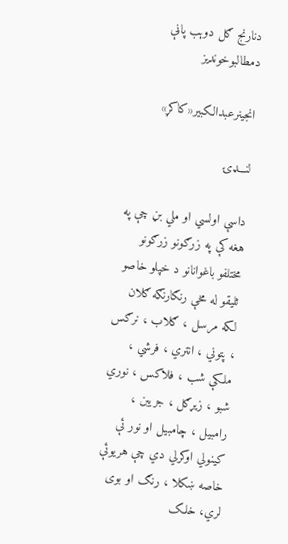دنارنج ګل دوېب پاڼې دمطالبوخوندیز

انجينرعبدالکبير«کاکړ»

لنـــډۍ

داسې اولسي او ملي بڼ چې په هغه کې په زرګونو زرګونو مختلفو باغوانانو د خپلو خاصو ثليقو له مخې رنګارنګه ګلان لکه مرسل ، ګلاب ، نرګس ، پتوني ، انتري ، فرشي ، ملکې شب ، فلاکس ، نوري شبو ، زيړګل ، جريبن ، رامبيل ، چامبيل او نور ئې کينولي اوکرلي دي چې هريوئې خاصه ښکلا ، رنګ او بوی لري، خلک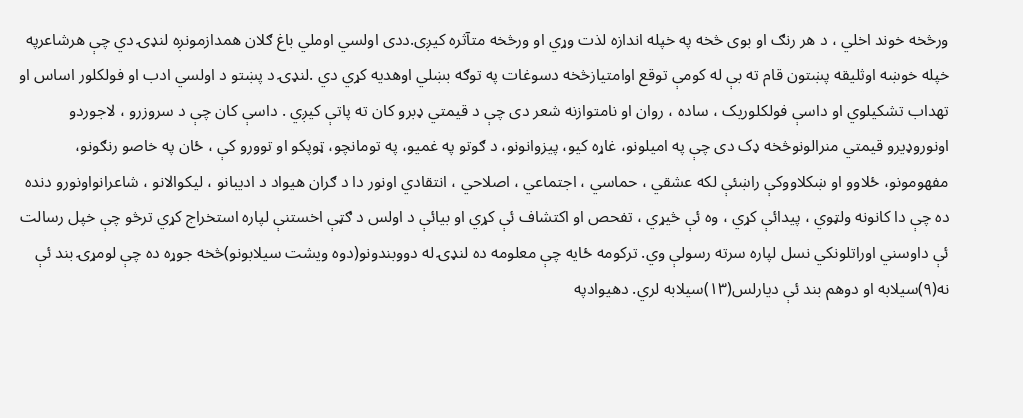ورڅخه خوند اخلي ، د هر رنګ او بوی څخه په خپله اندازه لذت وړي او ورڅخه متآثره کيږی.ددی اولسي اوملي باغ ګلان همدازمونږه لنډۍ دي چې هرشاعرپه خپله خوښه اوثليقه پښتون قام ته بې له کومې توقع اوامتيازڅخه دسوغات په توګه بښلي اوهديه کړي دي .لنډۍ د پښتو د اولسي ادب او فولکلور اساس او تهداب تشکيلوي او داسې فولکلوريک ، ساده ، روان او نامتوازنه شعر دی چې د قيمتي ډبرو کان ته پاتې کيږي . داسې کان چې د سروزرو ، لاجوردو اونوروډيرو قيمتي منرالونوڅخه ډک دی چې په اميلونو، غاړه کيو، پیزوانونو، د ګوتو په غميو، په تومانچو، ټوپکو او توورو کې ، ځان په خاصو رنګونو، مفهومونو، ځلاوو او ښکلاووکې راښئې لکه عشقي ، حماسي ، اجتماعي ، اصلاحي ، انتقادي اونور دا د ګران هيواد د اديبانو ، ليکوالانو ، شاعرانواونورو دنده ده چې دا کانونه ولټوي ، پيدائې کړي ، وه ئې څيړي ، تفحص او اکتشاف ئې کړي او بيائې د اولس د ګټې اخستنې لپاره استخراج کړي ترڅو چې خپل رسالت ئې داوسني اوراتلونکي نسل لپاره سرته رسولې وي. ترکومه ځايه چې معلومه ده لنډۍ له دووبندونو(دوه ويشت سيلابونو)څخه جوړه ده چې لومړۍ بند ئې نه(۹)سيلابه او دوهم بند ئې ديارلس(۱۳)سيلابه لري. دهيوادپه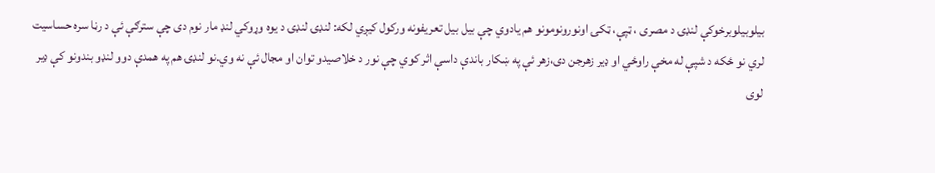بيلوبيلوبرخوکې لنډۍ د مصری ، ټپې، ټکۍ اونورونومونو هم يادوي چې بيل بيل تعريفونه ورکول کيږي لکه: لنډۍ لنډۍ د يوه وړوکي لنډ مار نوم دی چې سترګې ئې د رڼا سره حساسيت لري نو ځکه د شپې له مخې راوځي او ډير زهرجن دی،زهر ئې په ښکار باندې داسې اثر کوي چې نور د خلاصيدو توان او مجال ئې نه وي.نو لنډۍ هم په همدې دوو لنډو بندونو کې ډير لوی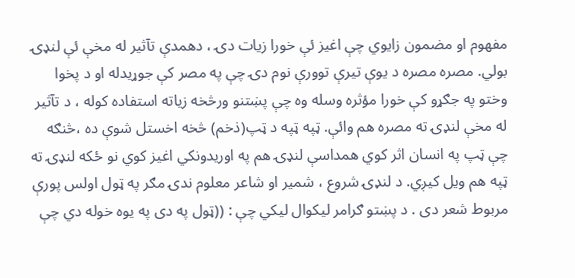مفهوم او مضمون زايوي چې اغيز ئې خورا زيات دۍ ، دهمدې تآثير له مخې ئې لنډۍ بولي. مصره مصره د يوې تيرې توورې نوم دۍ چې په مصر کې جوړيدله او د پخوا وختو په جګړو کې خورا مؤثره وسله وه چې پښتنو ورڅخه زياته استفاده کوله ، د تآثير له مخې لنډۍ ته مصره هم وائې. ټپه ټپه د ټپ(ذخم) څخه اخستل شوې ده ،څنګه چې ټپ په انسان اثر کوي همداسې لنډۍ هم په اوريدونکي اغيز کوي نو ځکه لنډۍ ته ټپه هم ويل کيږي. د لنډۍ شروع ، شمير او شاعر معلوم ندۍ مګر په ټول اولس پورې مربوط شعر دی . د پښتو ګرامر ليکوال ليکي چې : ((ټول په دی په يوه خوله دي چې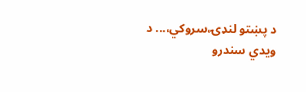د پښتو لنډۍ،سروکي،... د ويدي سندرو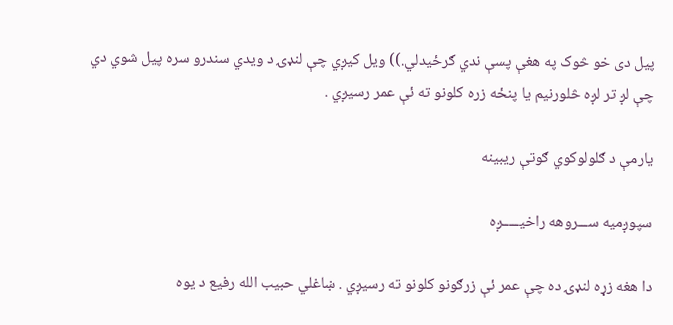پيل دی خو څوک په هغې پسې ندي ګرځيدلي.)) ويل کيږي چې لنډۍ د ويدي سندرو سره پيل شوي دي چې لږ تر لږه څلورنيم يا پنځه زره کلونو ته ئې عمر رسيږي .

يارمې د ګلولوکوي ګوتې ريبينه

سپوږميه ســـروهه راخيـــــږه

دا هغه زړه لنډۍ ده چې عمر ئې زرګونو کلونو ته رسيږي . ښاغلي حبيب الله رفيع د يوه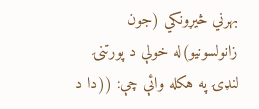بهرني څيړونکي (جون زانولسونيو)له خولې د پورتنۍ لنډۍ په هکله وائې چې: ((دا د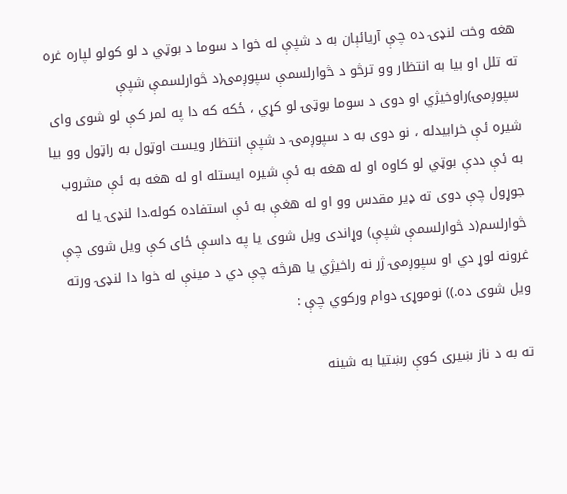هغه وخت لنډۍ ده چې آريائېان به د شپې له خوا د سوما د بوټي د لو کولو لپاره غره ته تلل او بيا به انتظار وو ترڅو د څوارلسمې سپوږمۍ(د څوارلسمې شپې سپوږمۍ)راوخيژي او دوی د سوما بوټۍ لو کړي ، ځکه که دا په لمر کې لو شوی وای شيره ئې خرابيدله ، نو دوی به د سپوږمۍ د شپې انتظار ويست اوټول به راټول وو بيا به ئې ددې بوټي لو کاوه او له هغه به ئې شيره ايستله او له هغه به ئې مشروب جوړول چې دوی ته ډير مقدس وو او له هغې به ئې استفاده کوله.دا لنډۍ یا له څوارلسم(د څوارلسمې شپې) وړاندی ويل شوی يا په داسې ځای کې ويل شوی چې غرونه لوړ دي او سپوږمۍ ژر نه راخيژي يا هرڅه چې دي د مينې له خوا دا لنډۍ ورته ويل شوی ده.)) نوموړۍ دوام ورکوي چې :

ته به د ناز ښيری کوې رښتيا به شينه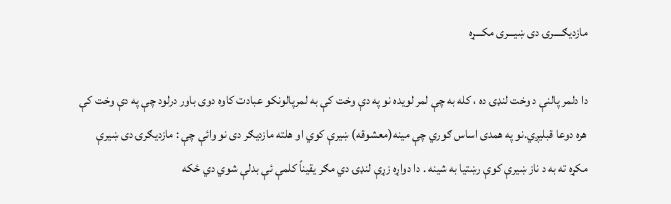مازديګــــرۍ دی ښيـــری مکـــړه

دا دلمر پالنې د وخت لنډۍ ده ، کله به چې لمر لويده نو په دې وخت کې به لمرپالونکو عبادت کاوه دوی باور درلود چې په دې وخت کې هره دوعا قبليږي.نو په همدی اساس ګوري چې مينه(معشوقه) ښيرې کوي او هلته مازديګر دی نو وائې چې : مازديګرۍ دی ښيرې مکړه ته به د ناز ښيرې کوې رښتيا به شينه . دا دواړه زړې لنډۍ دي مګر يقيناً کلمې ئې بدلې شوي دي ځکه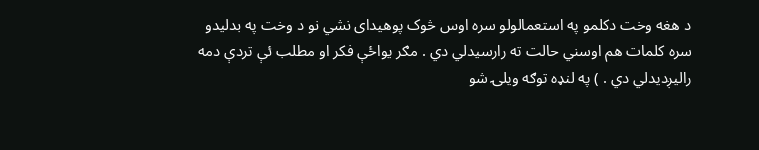د هغه وخت دکلمو په استعمالولو سره اوس څوک پوهيدای نشي نو د وخت په بدليدو سره کلمات هم اوسني حالت ته رارسيدلي دي . مګر يواځې فکر او مطلب ئې تردې دمه راليږديدلي دي . ) په لنډه توګه ويلۍ شو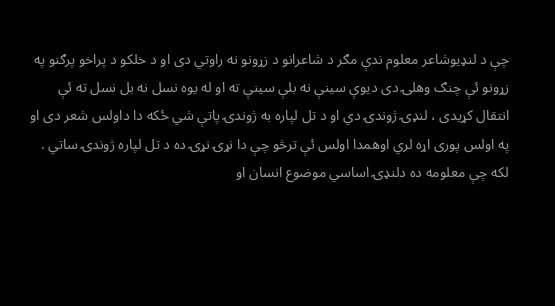چې د لنډيوشاعر معلوم ندې مګر د شاعرانو د زړونو نه راوتي دی او د خلکو د پراخو پرګنو په زړونو ئې چنګ وهلۍ دی ديوې سينې نه بلې سينې ته او له يوه نسل نه بل نسل ته ئې انتقال کړيدی ، لنډۍ ژوندۍ دي او د تل لپاره به ژوندۍ پاتې شي ځکه دا داولس شعر دی او په اولس پوری اړه لري اوهمدا اولس ئې ترڅو چې دا نړۍ نړۍ ده د تل لپاره ژوندۍ ساتي .  لکه چې معلومه ده دلنډۍ اساسي موضوع انسان او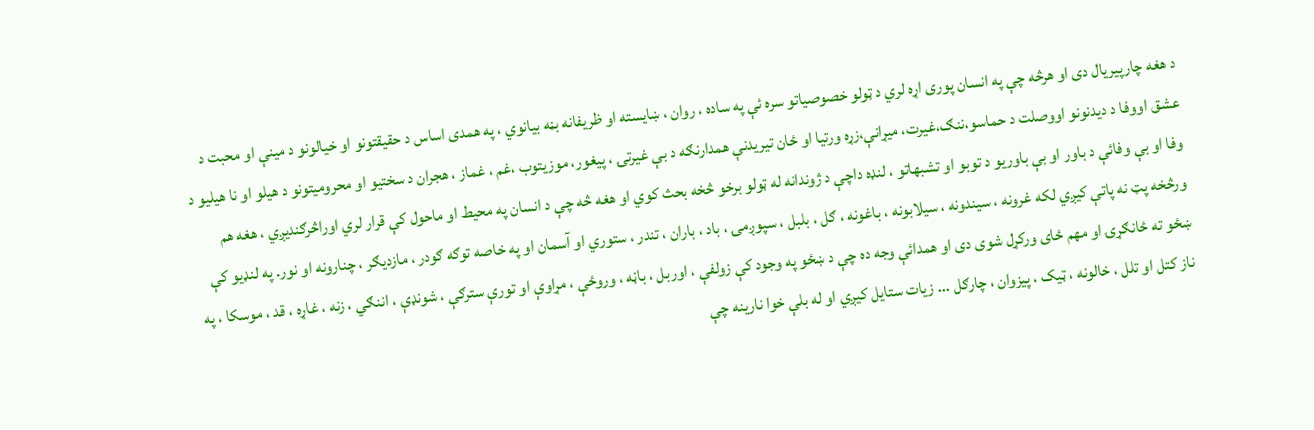د هغه چارپيريال دی او هرڅه چې په انسان پوری اړه لري د ټولو خصوصياتو سره ئې په ساده ، روان ، ښايسته او ظريفانه بڼه بيانوي ، په همدی اساس د حقيقتونو او خيالونو د مينې او محبت د عشق اووفا د ديدنونو اووصلت د حماسو،ننګ،غيرت، ميړانې،زړه ورتيا او ځان تيريدنې همدارنګه د بې غيرتۍ ، پيغور، موزيتوب ،غم ، غماز ، هجران د سختيو او محروميتونو د هيلو او نا هيليو د وفا او بې وفائې د باور او بې باوريو د توبو او تشبهاتو ، لنډه داچې د ژوندانه له ټولو برخو څخه بحث کوي او هغه څه چې د انسان په محيط او ماحول کې قرار لري اوراڅرګنديږي ، هغه هم ورڅخه پټ نه پاتې کيږي لکه غرونه ، سيندونه ، سيلابونه ، باغونه ، ګل ، بلبل ، سپوږمۍ ، باد ، باران ، تندر ، ستوري او آسمان او په خاصه توګه ګودر ، مازديګر ، چنارونه او نور. په لنډيو کې ښځو ته ځانګړۍ او مهم ځای ورکړل شوی دی او همدائې وجه ده چې د ښځو په وجود کې زولفې ، اوربل ، باڼه ، وروځې ، مړاوې او تورې سترګې ، شونډې ، اننګي ، زنه ، غاړه ، قد ، موسکا ، په ناز کتل او تلل ، خالونه ، ټيک ، پيزوان ، چارګل ... زيات ستايل کيږي او له بلې خوا نارينه چې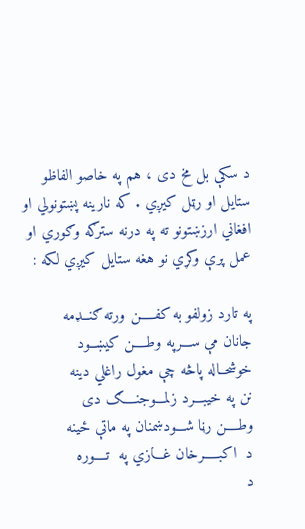د سکې بل مخ دی ، هم په خاصو الفاظو ستايل او رټل کيږي . که نارينه پښتونولي او افغاني ارزښتونو ته په درنه سترګه وګوري او عمل پرې وکړي نو هغه ستايل کيږي لکه :

په تارد زولفو به کفـــــن ورته ګنــډمه
جانان مې ســـرپه وطــــن کيښــود
خوشحــاله پاڅه چې مغول راغلي دينه
نن په خيبـــرد زلمـــوجنــــګ دی
وطــــن رڼا شـــودښمنان په ماتې ځينه
د  اکبـــــرخان غـــازي په  تــــوره
د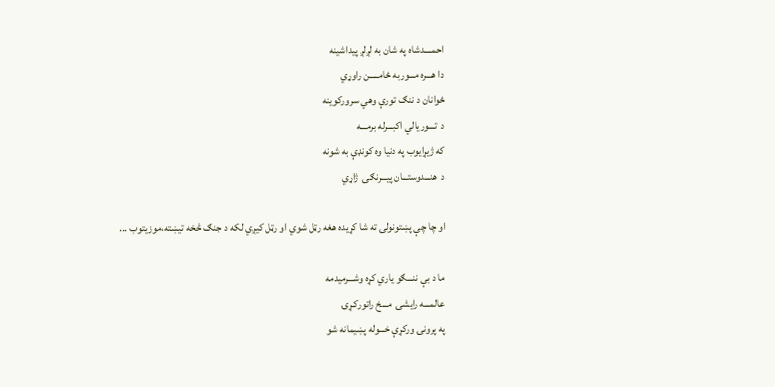احمــــدشاه په شان به لږلږ پيداشينه
دا هـــره مـــوربه ځامـــــن راوړي
ځوانان د ننګ تورې وهي سرورکوينه
د  تـــوريالي اکبـــرله برمـــه
که ژيړايوب په دنيا وه کونډې به شونه
د  هنـــدوستـــان پيـــرنګۍ  ژاړي

او چا چې پښتونولۍ ته شا کړيده هغه رټل شوي او رټل کيږي لکه د جنګ څخه تيښته،موزيتوب ...

ما د بې ننـــګو ياري کړه وشـــرميدمه
عالمـــه رايشۍ  مـــخ راتورکـړۍ
په پرونۍ ورکړې خـــوله پښيمانه شو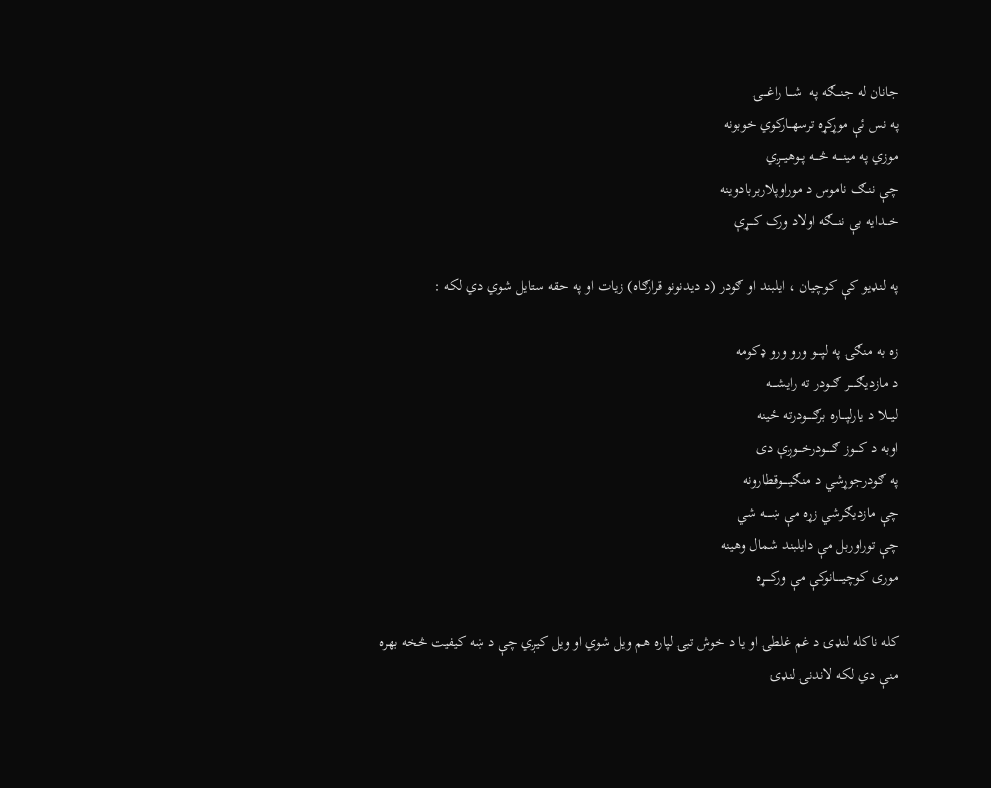جانان له جنـــګه په  شـــا راغــــۍ
په نس ئې موړکړه ترسهــارکوي خوبونه
موزي په مينــــه څـــه پــوهيـــږي
چې ننــګ ناموس د موراوپلاربربادوينه
خـــدايه بې ننـــګه اولاد ورک کــــړې

په لنډيو کې کوچيان ، ايلبند او ګودر (د ديدنونو قرارګاه) زيات او په حقه ستايل شوي دي لکه :

زه به منګۍ په لپــــو ورو ورو ډکومه
د مازديګـــــر ګـــودر ته رايشــــه
ليـــلا د يارلپـــاره برګـــــودرته ځينه
اوبه د کـــوز ګـــــودرخـــوږې دی
په ګودرجوړشي د منګيـــــوقطارونه
چې مازديګرشي زړه مې ښـــــه شي
چې توراوربل مې دايلبند شمال وهينه
موری کوچيـــــانوکې مې ورکـــــړه

کله ناکله لنډۍ د غم غلطۍ او يا د خوش تبۍ لپاره هم ويل شوي او ويل کيږي چې د ښه کيفيت څخه بهره منې دي لکه لاندنۍ لنډۍ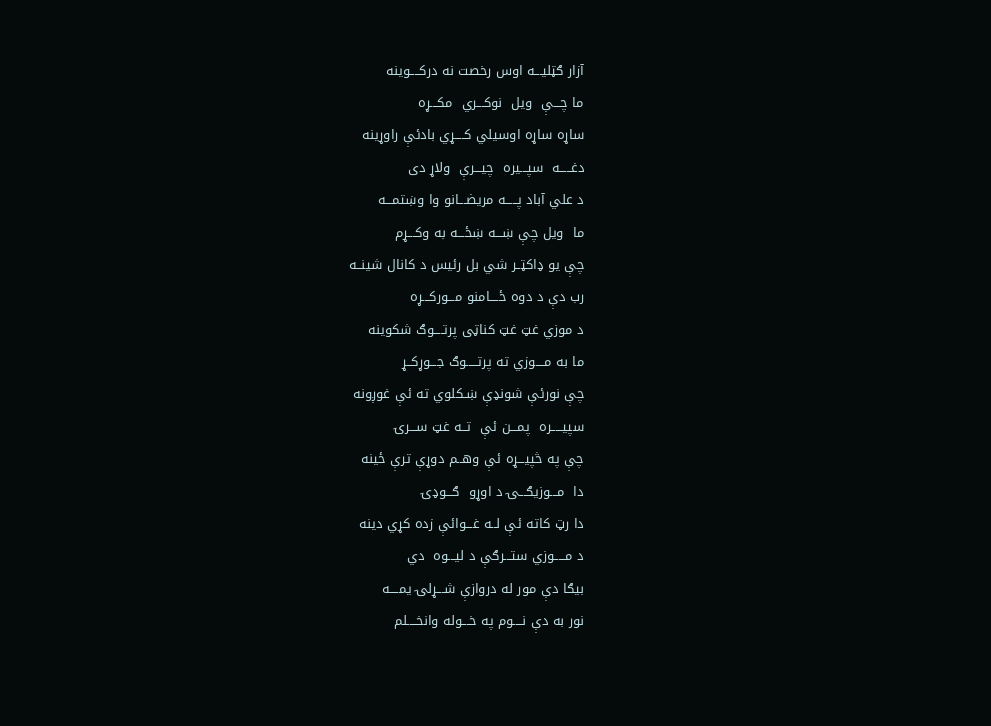آزار ګټليـــه اوس رخصت نه درکــــوينه
ما چـــې  ويل  نوکـــري  مکـــړه
ساړه ساړه اوسيلي کــــړي بادئې راوړينه
دغـــــه  سپـــيره  چيـــرې  ولاړ دی
د علي آباد پـــــه مريضـــانو وا وښتمـــه
ما  ويل چې ښـــه ښځـــه به وکـــړم
چې يو ډاکټــر شي بل رئیس د کانال شينــه
رب دې د دوه ځــــامنو مـــورکـــړه
د موزي غټ غټ کناټی پرتــــوګ شکوينه
ما به مــــوزي ته پرتـــــوګ جـــوړکــړ
چې نورئې شونډې ښـکلوي ته ئې غوږونه
سپيـــــره  پمـــن ئې  تــه غټ ســـرۍ
چې په څپيـــړه ئې وهــم دوړې ترې ځينه
دا  مـــوزيګـــۍ د اوړو  ګـــوډۍ
دا رټ کاته ئې لــه غـــوائې زده کړي دينه
د مـــــوزي ستـــرګې د ليـــوه  دي
بيګا دې مور له دروازې شـــړلۍ يمــــه
نور به دې نــــوم په خـــوله وانخــــلم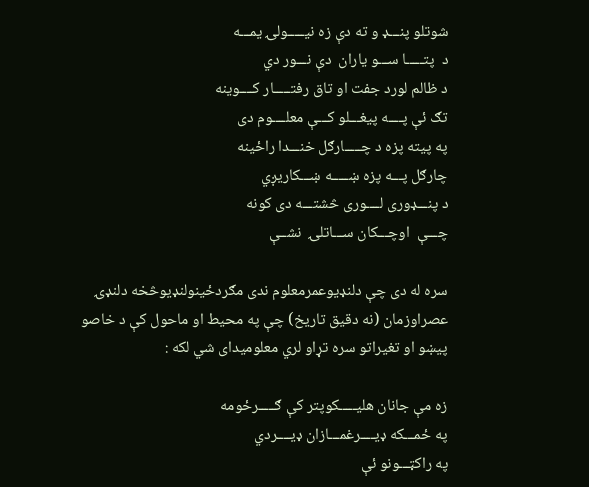شوتلو پنـــډ و ته دې زه نيـــــولۍ يمـــه
د  پتـــــا ســـو ياران  دې نـــور دي
د ظالم لورد جفت او تاق رفتـــــار کــــوينه
تګ ئې پــــه پيغـــلو کـــې معلــــوم دی
په پيته پزه د چـــــارګل خنـــدا راځينه
چارګل پـــه پزه ښـــــه ښـــکاريږي
د پنـــډوری لــــوری څشتـــه دی کونه
چـــې  اوچـــکان ســـاتلۍ  نشــې

سره له دی چې دلنډيوعمرمعلوم ندی مګردځينولنډيوڅخه دلنډۍ عصراوزمان (نه دقيق تاريخ) چې په محيط او ماحول کې د خاصو پيښو او تغيراتو سره تړاو لري معلوميدای شي لکه :

زه مې جانان هليـــــکوپتر کې ګـــــرځومه
په ځمـــکه ډيــــرغمـــازان ډيــــردي
په راکټـــونو ئې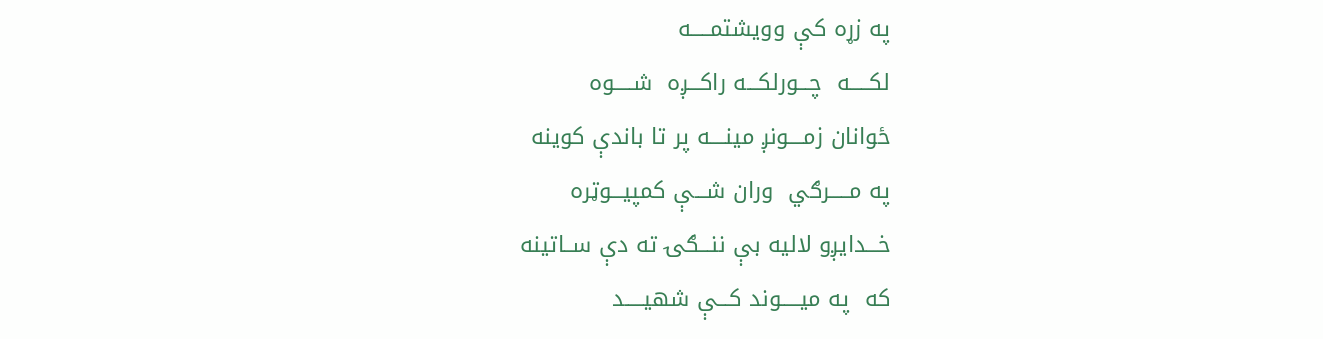په زړه کې وويشتمـــــه
لکـــــه  چـــورلکـــه راکـــږه  شـــــوه
ځوانان زمــــونږ مينــــه پر تا باندې کوينه
په مـــــرګي  وران شـــې کمپيـــوټره
خـــدايږو لاليه بې ننـــګۍ ته دې ســاتينه
که  په ميـــــوند کـــې شهيـــــد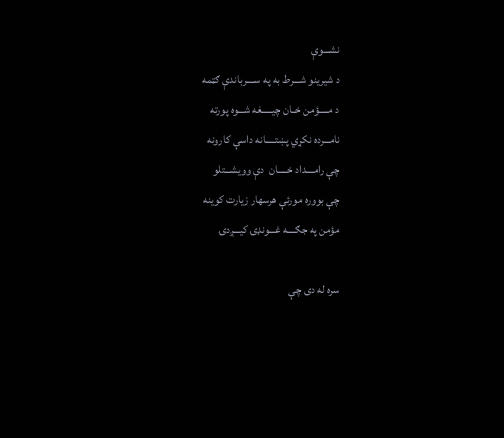نشـــوې
د شيرينو شـــرط به په ســــرباندې ګټمه
د مـــــؤمن خــان چيـــــغه شـــوه پورته
نامـــرده نکړي پښتـــــانه داسې کارونه
چې رامــــداد خـــــان  دې وويشـــتلو
چې بووره مورئې هرسهار زيارت کوينه
مؤمن په جګــــه غـــونډۍ کيـــږدۍ

سره له دی چې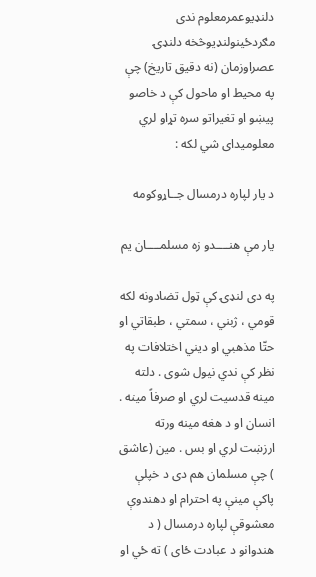دلنډيوعمرمعلوم ندی مګردځينولنډيوڅخه دلنډۍ عصراوزمان (نه دقيق تاريخ) چې په محيط او ماحول کې د خاصو پيښو او تغيراتو سره تړاو لري معلوميدای شي لکه :

د يار لپاره درمسال جــاړوکومه

يار مې هنــــدو زه مسلمــــان يم

په دی لنډۍ کې ټول تضادونه لکه قومي ، ژبني ، سمتي ، طبقاتي او حتّا مذهبي او ديني اختلافات په نظر کې ندي نيول شوی . دلته مينه قدسيت لري او صرفاً مينه . انسان او د هغه مينه ورته ارزښت لري او بس . مين (عاشق ) چې مسلمان هم دی د خپلې پاکې مينې په احترام او دهندوې معشوقې لپاره درمسال ( د هندوانو د عبادت ځای ) ته ځي او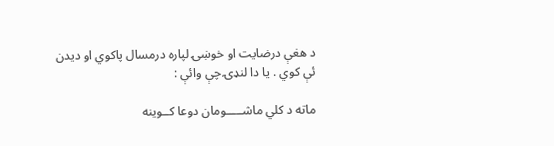د هغې درضايت او خوښۍ لپاره درمسال پاکوي او ديدن ئې کوي . يا دا لنډۍ چې وائې :

ماته د کلي ماشـــــومان دوعا کــوينه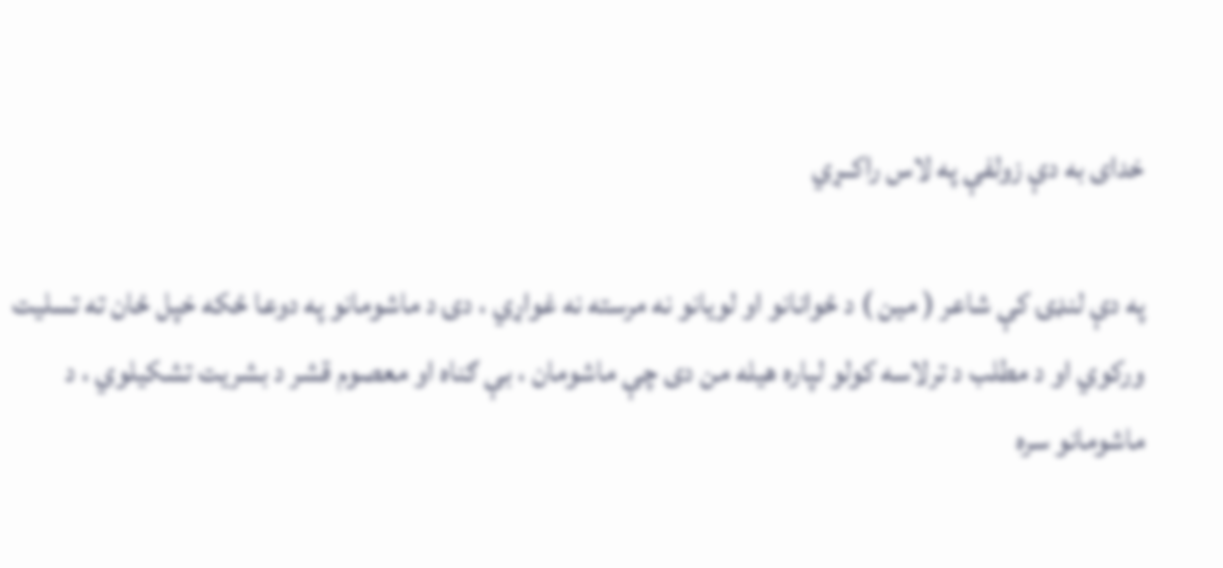خدای به دې زولفې په لاس راکــړي

په دې لنډۍ کې شاعر ( مين ) د ځوانانو او لويانو نه مرسته نه غواړي ، دۍ د ماشومانو په دوعا ځکه خپل ځان ته تسليت ورکوي او د مطلب د ترلاسه کولو لپاره هيله من دی چې ماشومان ، بې ګناه او معصوم قشر د بشريت تشکيلوي ، د ماشومانو سره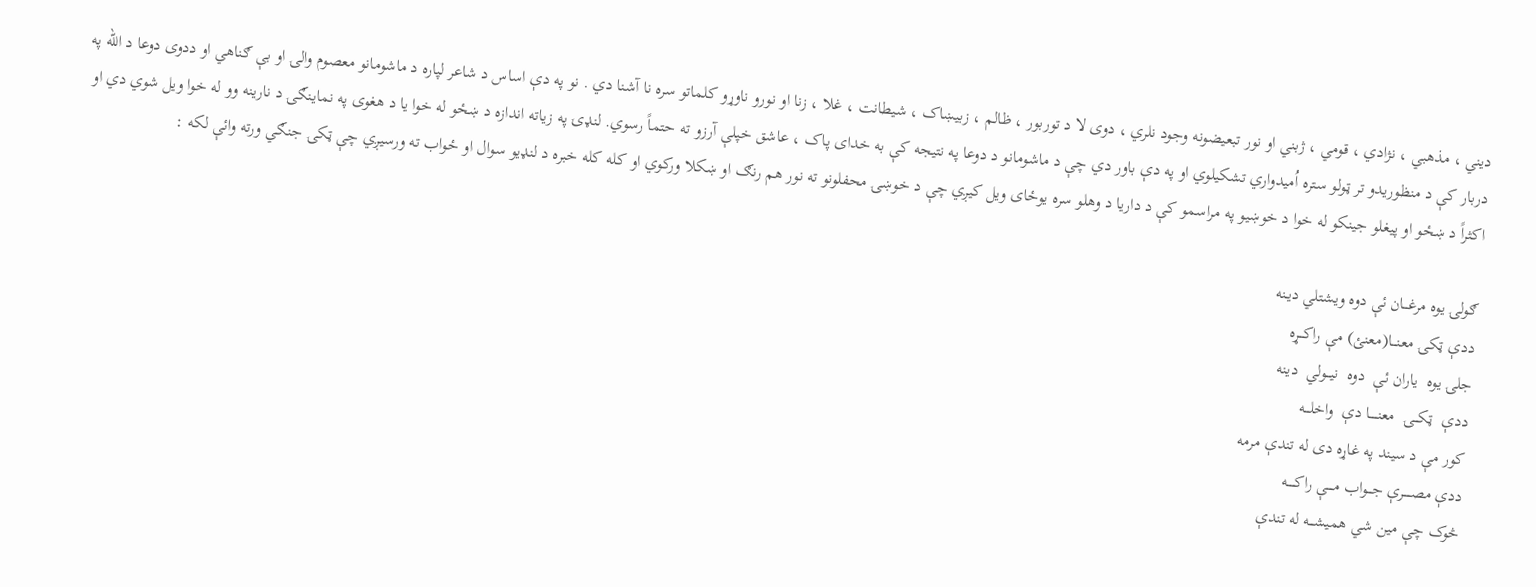ديني ، مذهبي ، نژادي ، قومي ، ژبني او نور تبعيضونه وجود نلري ، دوی لا د توربور ، ظالم ، زبيښاک ، شيطانت ، غلا ، زنا او نورو ناوړو کلماتو سره نا آشنا دي . نو په دې اساس د شاعر لپاره د ماشومانو معصوم والۍ او بې ګناهي او ددوی دوعا د الله په دربار کې د منظوريدو تر ټولو ستره اُميدواري تشکيلوي او په دې باور دي چې د ماشومانو د دوعا په نتيجه کې به خدای پاک ، عاشق خپلې آرزو ته حتماً رسوي. لنډۍ په زياته اندازه د ښځو له خوا يا د هغوی په نماينګۍ د نارينه وو له خوا ويل شوي دي او اکثراً د ښځو او پيغلو جينکو له خوا د خوښيو په مراسمو کې د داريا د وهلو سره يوځای ويل کيږي چې د خوښۍ محفلونو ته نور هم رنګ او ښکلا ورکوي او کله کله خبره د لنډيو سوال او ځواب ته ورسيږي چې ټکۍ جنګي ورته وائې لکه :

ګولۍ يوه مرغـــان ئې دوه ويشتلي ديـنه
ددې ټکۍ معنـــا(معنئ) مې راکـــړه
جلۍ يوه  ياران ئې  دوه  نيـــولي  دينه
ددې  ټکـــۍ  معنـــــا دې  واخلـــه
کور مې د سيند په غاړه دی له تندې مرمه
ددې مصـــــرې جـــواب مــــې راکـــــه
څوک چې مين شي هميشـــه له تندې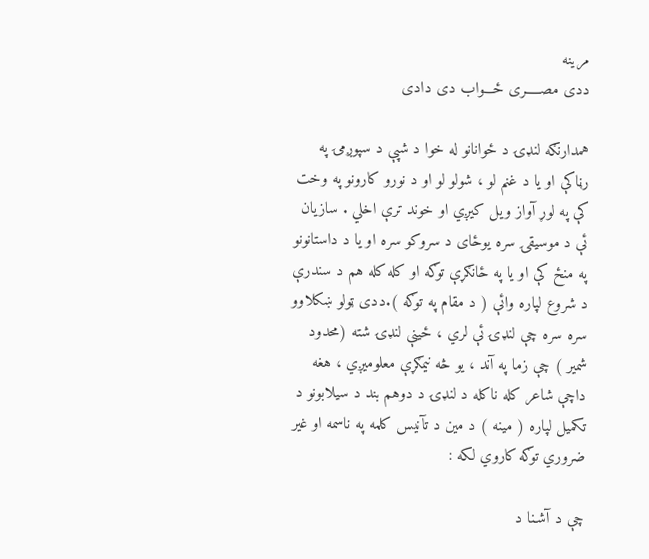مرينه
ددی مصـــــری ځـــواب دی دادی

همدارنګه لنډۍ د ځوانانو له خوا د شپې د سپوږمۍ په رڼاکې او يا د غنم لو ، شولو لو او د نورو کارونو په وخت کې په لوړ آواز ويل کيږي او خوند ترې اخلي . سازيان ئې د موسيقۍ سره يوځای د سروکو سره او يا د داستانونو په منځ کې او يا په ځانګړې توګه او کله کله هم د سندرې د شروع لپاره وائې ( د مقام په توګه ).ددی ټولو ښکلاوو سره سره چې لنډۍ ئې لري ، ځينې لنډۍ شته (محدود شمير ) چې زما په آند ، يو څه نيمګړې معلوميږي ، هغه داچې شاعر کله ناکله د لنډۍ د دوهم بند د سيلابونو د تکميل لپاره ( مينه ) د مين د تآنيس کلمه په ناسمه او غير ضروري توګه کاروي لکه :

چې د آشـنا د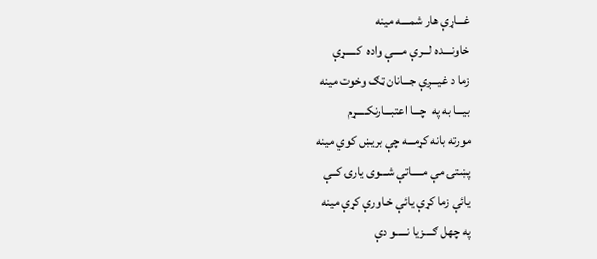غـــاړې هار شمــــه مينه
خاونــــده لـــرې مــــې واده  کـــــړې
زما د غيـــږې جـــانان ټګ وخوت مينه
بيـــا به په  چـــا اعتبـــارنکـــــړم
مورته بانه کړمـــه چې بريښ کوي مينه
پښتۍ مې مـــــاتې شـــوی يارۍ کــې
يائې زما کړې يائې خـاورې کړې مينه
په چهل ګــــزيا نـــــو دې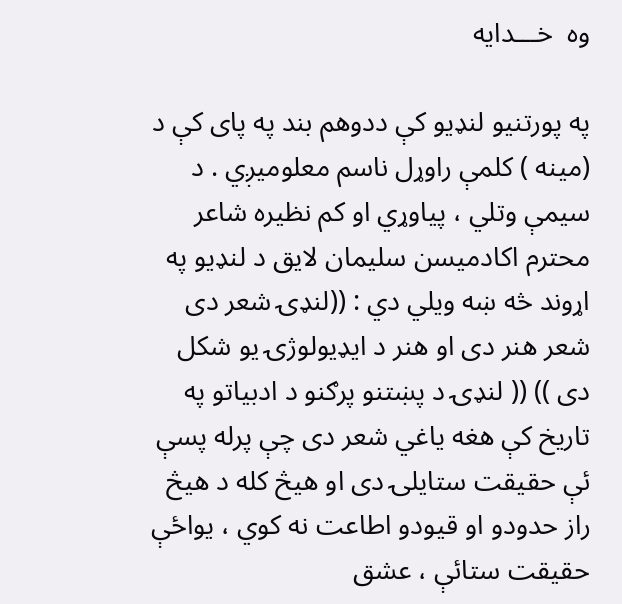وه  خـــدايه

په پورتنيو لنډيو کې ددوهم بند په پای کې د (مينه ) کلمې راوړل ناسم معلوميږي . د سيمې وتلي ، پياوړي او کم نظيره شاعر محترم اکادميسن سليمان لايق د لنډيو په اړوند څه ښه ويلي دي : ((لنډۍ شعر دی شعر هنر دی او هنر د ايډيولوژۍ يو شکل دی )) (( لنډۍ د پښتنو پرګنو د ادبياتو په تاريخ کې هغه ياغي شعر دی چې پرله پسې ئې حقيقت ستايلۍ دی او هيڅ کله د هيڅ راز حدودو او قيودو اطاعت نه کوي ، يواځې حقيقت ستائې ، عشق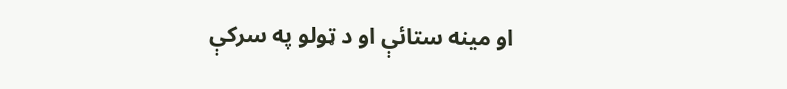او مينه ستائې او د ټولو په سرکې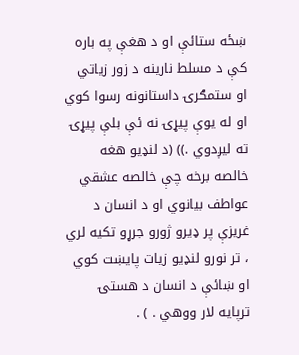ښځه ستائې او د هغې په باره کې د مسلط نارينه د زور زياتي او ستمګرۍ داستانونه رسوا کوي او له يوې پيړۍ نه ئې بلې پيړۍ ته ليږدوي .)) (د لنډيو هغه خالصه برخه چې خالصه عشقي عواطف بيانوي او د انسان د غريزې پر ډيرو ژورو جرړو تکيه لري ، تر نورو لنډيو زيات پايښت کوي او ښائې د انسان د هستۍ ترپايه لار ووهي . ) .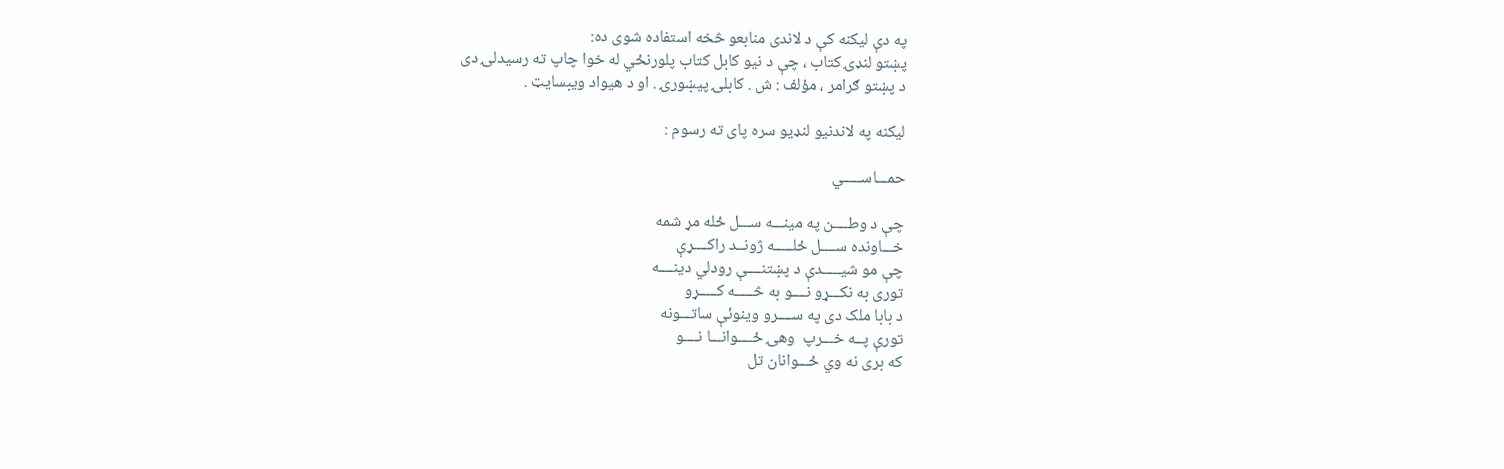په دې ليکنه کې د لاندی منابعو څخه استفاده شوی ده:
پښتو لنډۍ کتاب ، چې د نيو کابل کتاب پلورنځي له خوا چاپ ته رسيدلۍ دی
د پښتو ګرامر ، مؤلف : ش . کابلۍ پيښورۍ . او د هيواد ويبسايټ .

ليکنه په لاندنيو لنډيو سره پای ته رسوم :

حمـــاســـــي

چې د وطــــن په مينـــه ســـل ځله مړ شمه
خـــاونده ســــل ځلـــــه ژونــد راکــــړې
چې مو شيـــــدې د پښتنــــې رودلي دينــــه
توری به نکـــړو نــــو به څـــــه کـــــړو
د بابا ملک دی په ســــرو وينوئې ساتـــونه
تورې پــه خـــرپ  وهۍ ځــــوانـــا نــــو
که بری نه وي ځـــوانان تل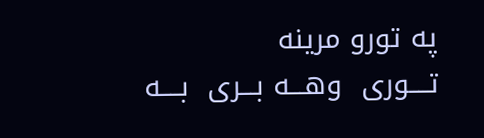په تورو مرينه
تــــوری  وهـــه بـــری  بــــه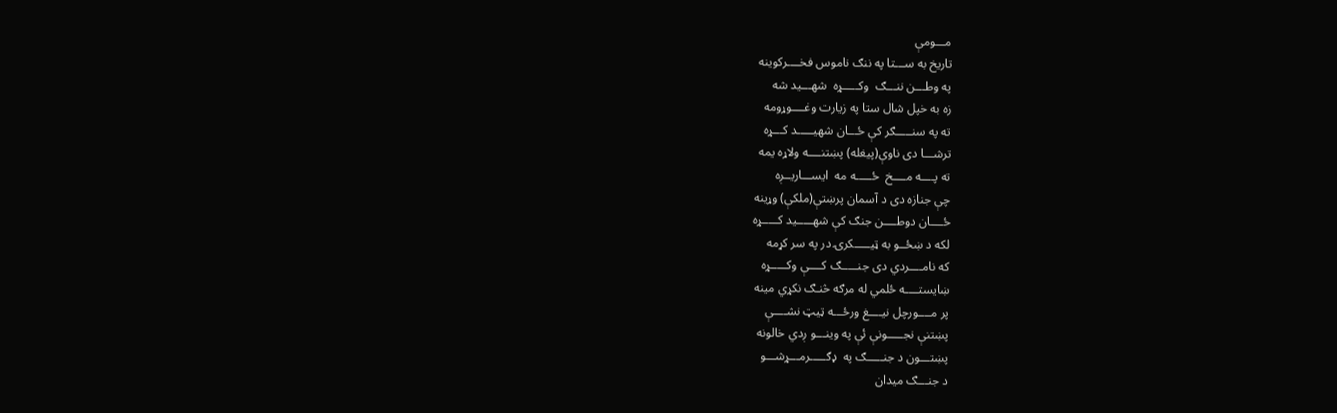مـــومې
تاريخ به ســـتا په ننګ ناموس فخــــرکوينه
په وطـــن ننـــګ  وکـــــړه  شهـــيد شه
زه به خپل شال ستا په زيارت وغــــوړومه
ته په سنـــــګر کې ځـــان شهيـــــد کـــړه
ترشـــا دی ناوې(پيغله) پښتنــــه ولاړه يمه
ته پــــه مــــخ  ځـــــه مه  ايســـاريــږه
چې جنازه دی د آسمان پرښتې(ملکې) وړينه
ځــــان دوطــــن جنګ کې شهـــــيد کـــــړه
لکه د ښځــو به ټيـــــکرۍ در په سر کړمه
که نامــــردي دی جنـــــګ کــــې وکـــــړه
ښايستــــه ځلمي له مرګه څنـګ نکړي مينه
پر مــــورچل نيــــغ ورځـــه ټيټ نشــــې
پښتنې نجـــــونې ئې په وينـــو ږدي خالونه
پښتـــون د جنـــــګ په  ډګـــــرمـــړشـــو
د جنـــګ ميدان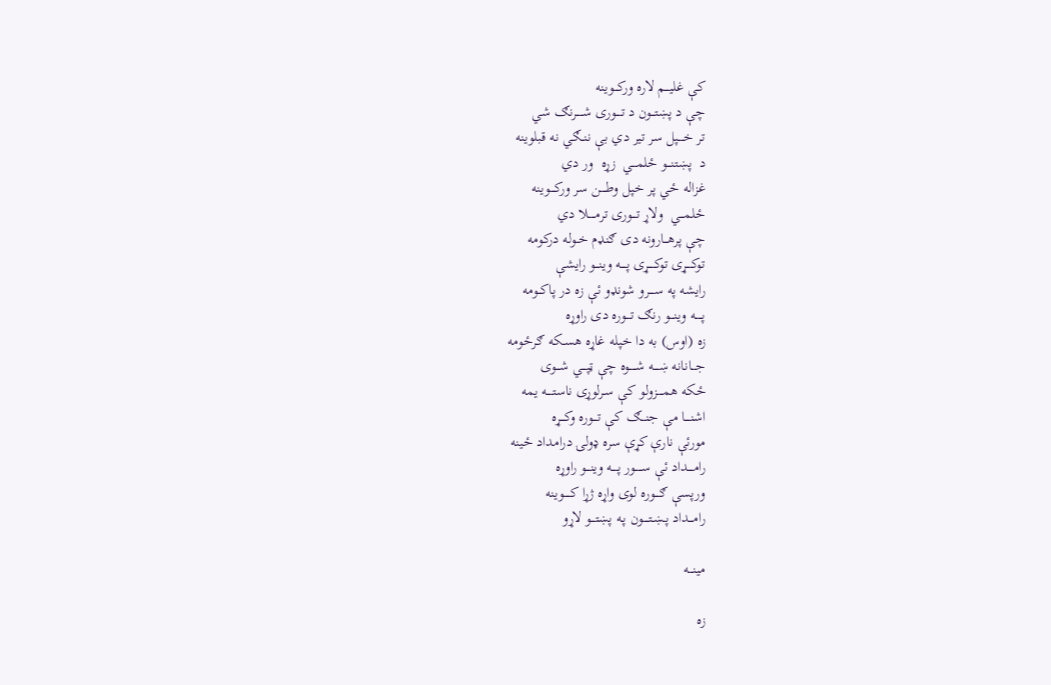کې غليـــم لاره ورکـــوينه
چې د پښتـــون د تــــوری شـــــرنګ شي
تر خــــپل سر تير دي بې ننــګي نه قبلوينه
د  پښتنـــو ځلمـــي  زړه  ور دي
غزاله ځي پر خپل وطــــن سر ورکــــوينه
ځلمـــي  ولاړ تـــوری ترمـــــلا دي
چې پرهـــارونه دی ګنډم خــوله درکومه
توکــــړی توکـــــړی پــــه وينـــو رايشې
رايشه په ســــرو شونډو ئې زه در پاکــومه
پـــــه وينـــو رنګ تـــوره دی راوړه
زه (اوس) به دا خپله غاړه هسـکه ګرځومه
جـــانانه ښــــه شـــــوه چې ټپـــي شـــوی
ځکه همــــزولو کې سـرلوړی ناستــــه يمه
اشنــــا مې جنـــګ کې تـــوره وکــــړه
مورئې نارې کړې سره ډولۍ درامداد ځينه
رامــــداد ئې ســـــور پــــه وينـــو راوړه
ورپسې ګـــوره لوی واړه ژړا کـــــوينه
رامـــداد پـښـتـــــون پـه پښتـــو لاړو

مينـــه

زه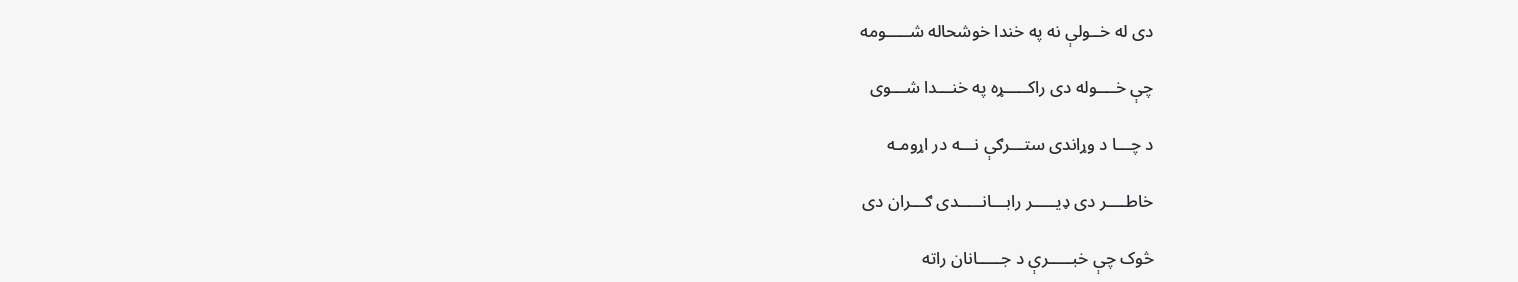دی له خــولې نه په خندا خوشحاله شـــــومه

چې خــــوله دی راکـــــړه په خنـــدا شـــوی

د چـــا د وړاندی ستـــرګې نـــه در اړومـه

خاطــــر دی ډيـــــر رابـــانـــــدی ګـــران دی

څوک چې خبـــــرې د جـــــانان راته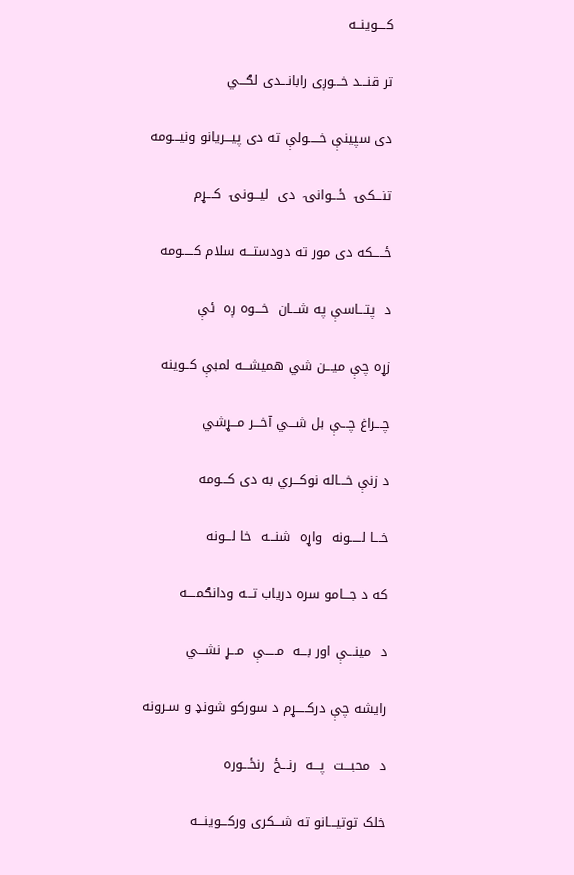کــــوينــه

تر قنـــد خـــوږی رابانـــدی لګـــي

دی سپينې خـــــولې ته دی پيـــريانو ونيـــومه

تنـــکۍ  ځـــوانۍ  دی  ليـــونۍ  کـــړم

ځـــــکه دی مور ته دودستـــه سلام کـــــومه

د  پتـــاسې په شـــان  خـــوه ږه  ئې

زړه چې ميـــن شي هميشـــه لمبې کــوينه

چـــراغ چـــې بل شـــي آخـــر مـــړشي

د زنې خـــاله نوکـــري به دی کـــومه

خـــا لـــــونه  واړه  شنـــه  خا لـــونه

که د جـــامو سره درياب تـــه ودانګمــــه

د  مينـــې اور بـــه  مـــــې  مـــړ نشـــي

رايشه چې درکـــــړم د سورکو شونډ و سـرونه

د  محبـــت  پـــه  رنـــځ  رنځـــوره

خلک توتيـــانو ته شـــکری ورکـــوينـــه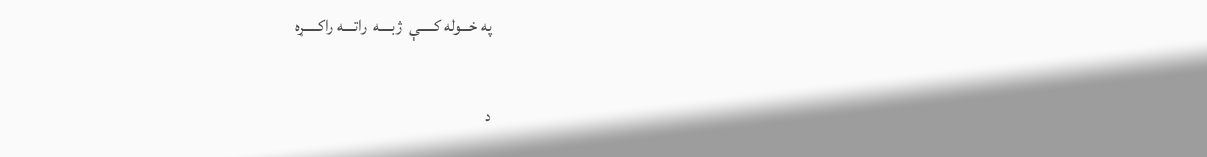په خـــوله کـــــې  ژبــــه  راتــــه راکـــــړه

د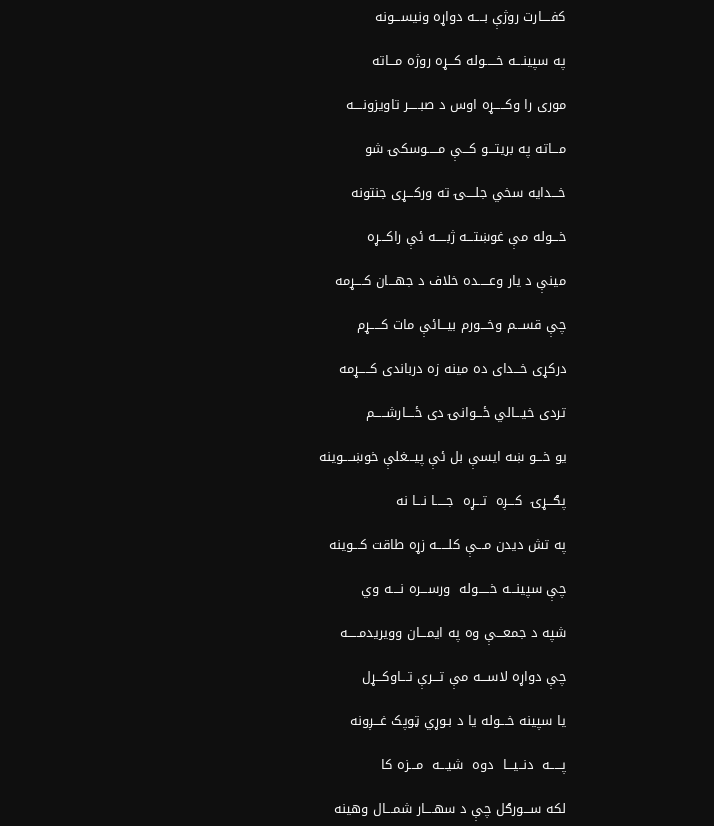کفــــارت روژې بــــه دواړه ونيســـونه

په سپينـــه خـــــوله کـــړه روژه مـــاته

موری را وکـــــړه اوس د صبـــــر تاويزونــــه

مـــاته په بريتـــو کـــې مـــــوسکۍ شو

خـــدايه سخي جلــــۍ ته ورکـــړی جنتونه

خـــوله مې غوښتـــه ژبـــــه ئې راکـــړه

مينې د يار وعـــــده خلاف د جهـــان کــــړمه

چې قســـم وخـــورم بيـــائې مات کـــــړم

درکړی خـــدای ده مينه زه درباندی کـــــړمه

تردی خيـــالي ځـــوانۍ دی ځــــارشـــــم

يو خـــو ښه ايسې بل ئې پيـــغلې خوښــــوينه

پګـــړۍ  کـــږه  تـــړه  جـــــا نـــا نه

په تش ديدن مـــې کلـــــه زړه طاقت کـــوينه

چې سپينـــه خـــــوله  ورســـره نــــه وي

شپه د جمعـــې وه په ايمـــان وويريدمـــــه

چې دواړه لاســـه مې تـــرې تـــاوکـــړل

يا سپينه خـــوله يا د بـوړي ټوپک غـــږونه

پـــــه  دنــيـــا  دوه  شيـــه  مـــزه کا

لکه ســـورګل چې د سهــــار شمـــال وهينه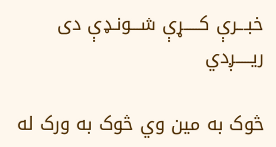خبـــرې کـــــړې شـــونـډې دی ريـــــږدي

څوک به مين وي څوک به ورک له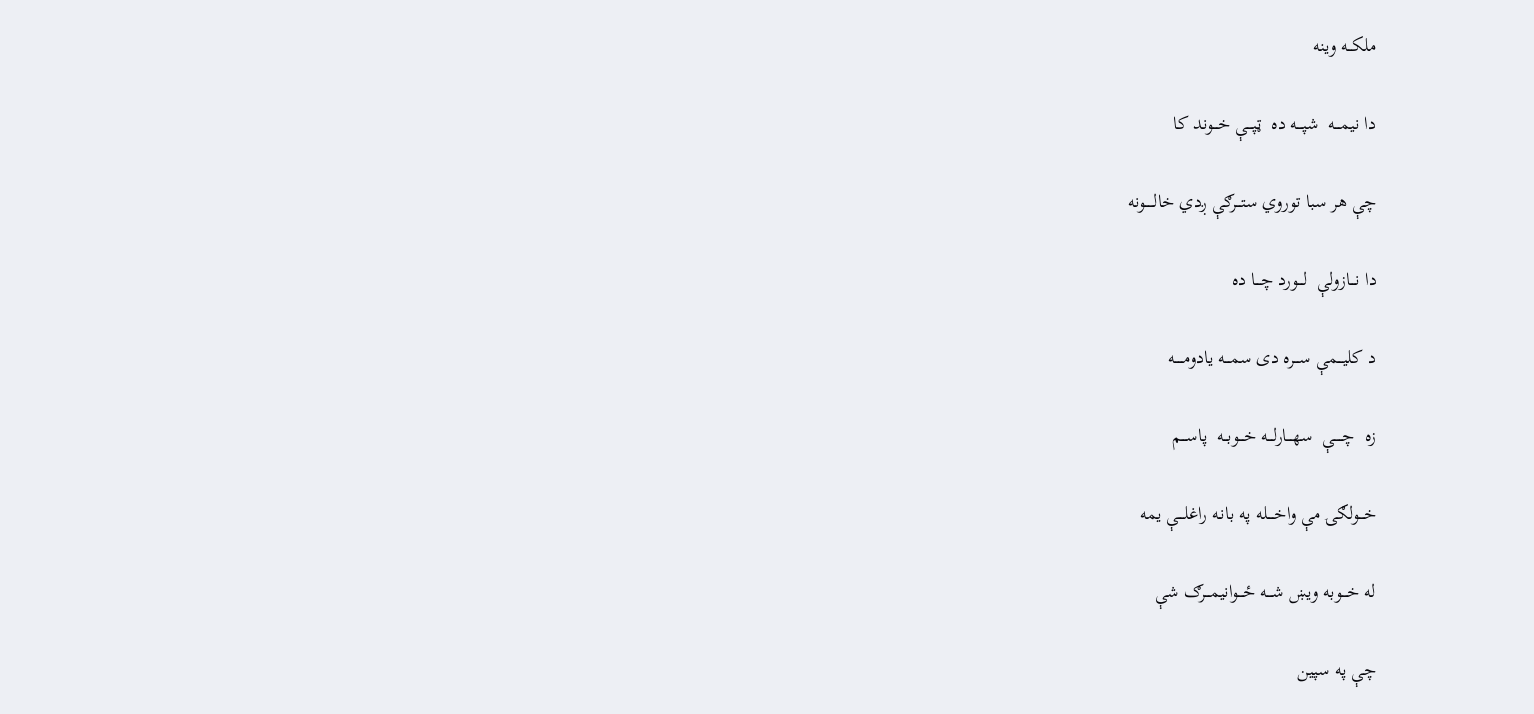ملکــه وينه

دا نيمـــه  شپـــه ده  ټپـــې خـــوند کا

چې هر سبا توروي ستـــرګې ږدي خالـــــونه

دا نـــازولې  لـــورد چـــا ده

د کليـــمې ســـره دی سمـــه يادومـــــه

زه  چـــــې  سهـــارلـــه خـــوبــه  پاســـم

خـــولګۍ مې واخــــله په بانـه راغلـــې يمه

له خـــوبه ويښ شـــه ځـــوانيمـــرګ شې

چې په سپين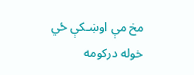مخ مې اوښـکې ځي خوله درکومه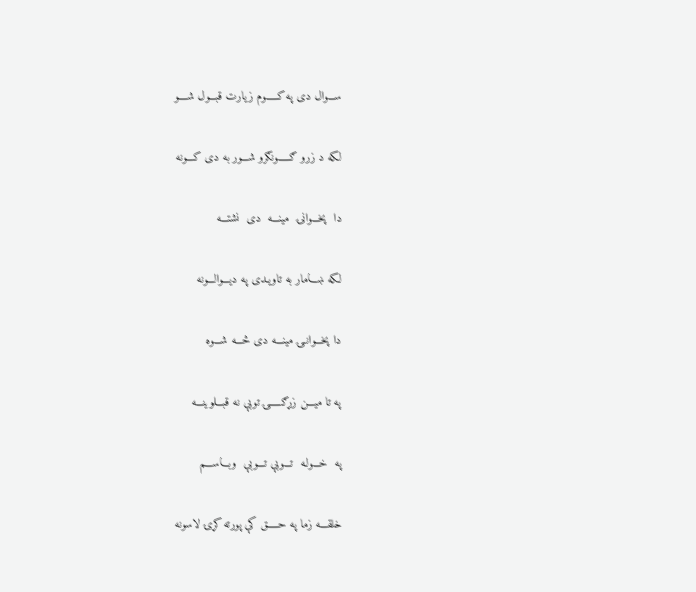ســـوال دی په کـــــوم زيارت قبـــول شــــو

لکه د زرو ګـــــونګرو شـــور به دی کـــونه

دا  پخـــوانۍ  مينـــه  دی  نشتـــه

لکه ښـــامار به تاويـدی په ديـــوالـــونه

دا پخـــوانـۍ مينـــه دی څـــه شـــوه

په تا ميـــن زړګـــــۍ توبې نه قبـــلوينـــه

په  خـــولـه  تـــوبې تـــوبې  وبـــاســـم

خلقـــه زما په حـــــق کې پورته کړۍ لاسونه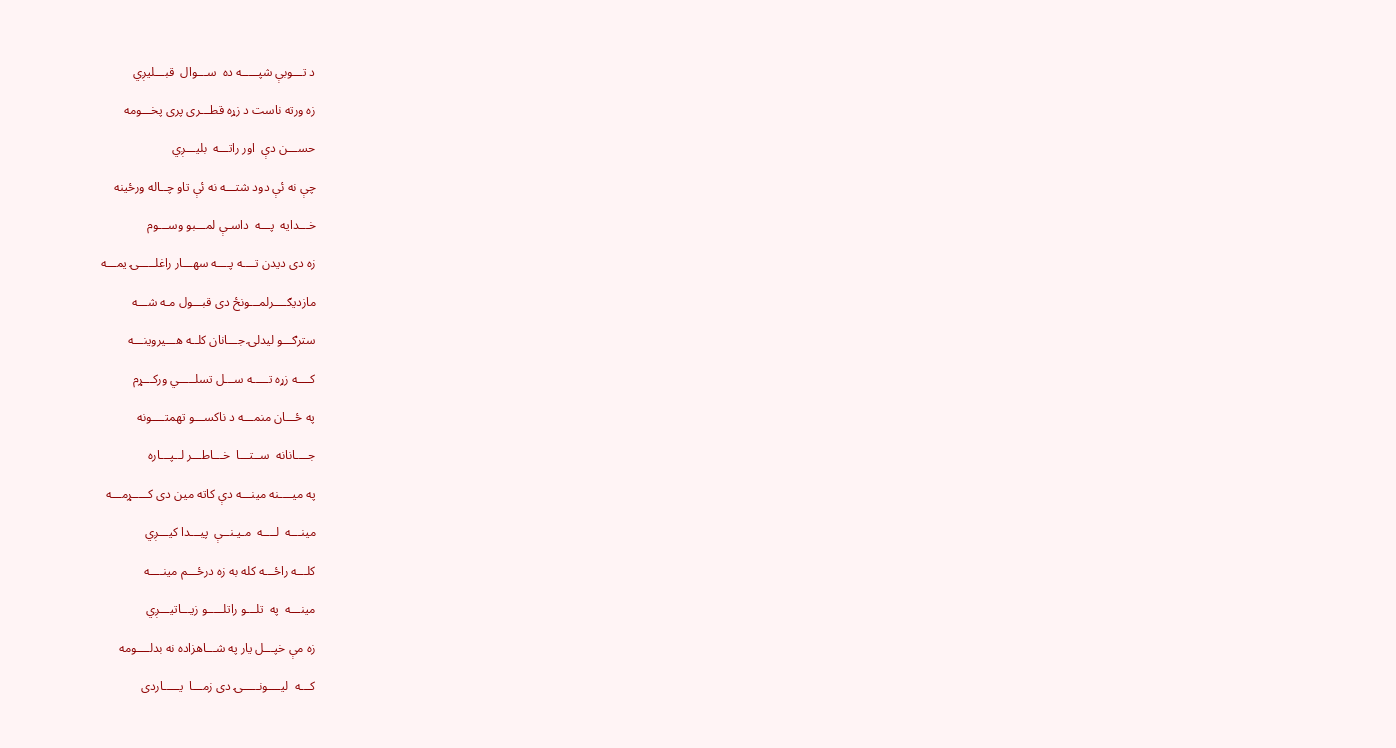د تـــوبې شپـــــه ده  ســـوال  قبـــليږي

زه ورته ناست د زړه قطـــری پری پخـــومه

حســـن دې  اور راتـــه  بليـــږي

چې نه ئې دود شتـــه نه ئې تاو چــاله ورځينه

خـــدايه  پـــه  داسـې لمـــبو وســـوم

زه دی ديدن تــــه پــــه سهـــار راغلـــــۍ يمـــه

مازديګــــرلمـــونځ دی قبـــول مـه شـــه

سترګـــو ليدلۍ جـــانان کلــه هـــيروينـــه

کــــه زړه تـــــه ســـل تسلـــــي ورکـــړم

په ځـــان منمـــه د ناکســـو تهمتــــونه

جــــانانه  ســتـــا  خـــاطـــر لــپـــاره

په ميــــنه مينـــه دې کاته مين دی کـــــړمـــه

مينـــه  لــــه  مـيـنــې  پيـــدا کيـــږي

کلـــه راځـــه کله به زه درځـــم مينــــه

مينـــه  په  تلـــو راتلـــــو زيـــاتيـــږي

زه مې خپـــل يار په شـــاهزاده نه بدلــــومه

کـــه  ليــــونـــــۍ دی زمـــا  يـــــاردی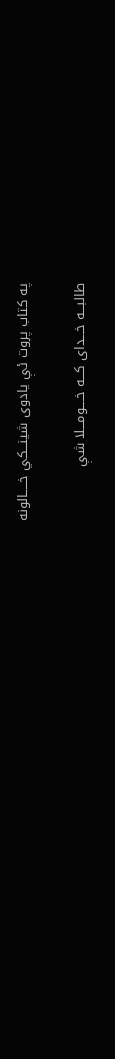په کتاب پروت ئې يادوی شينـــکي خـــــالونه

طالبـــه خـــدای کـــه خــــومـــلا شې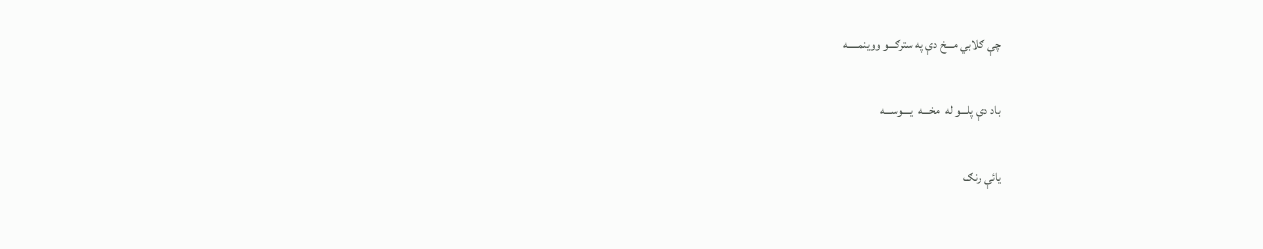چې ګلابي مـــخ دې په سترګـــو ووينمـــــه

باد دې پلـــو له  مخـــه  يــــوســـه

يائې رنګ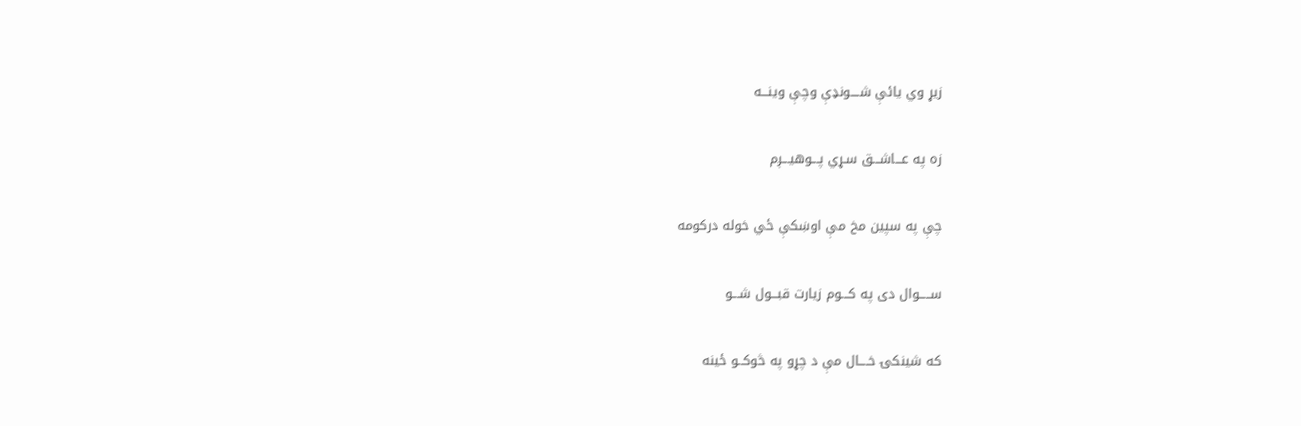زيړ وي يائې شــــونډې وچې وينـــه

زه په عـــاشـــق سـړي پـــوهيـــږم

چې په سپين مخ مې اوښکې ځي خوله درکومه

ســـــوال دی په کـــوم زيارت قبـــول شـــو

که شينکۍ خــــال مې د چړو په څوکــو ځينه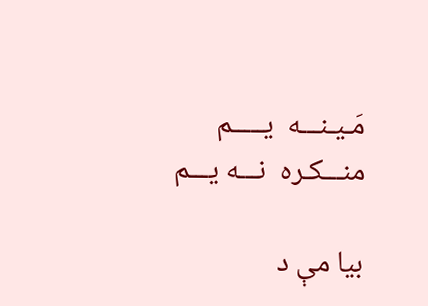مَـيـنـــه  يـــــم  منـــکـره  نـــه يـــم

بيا مې د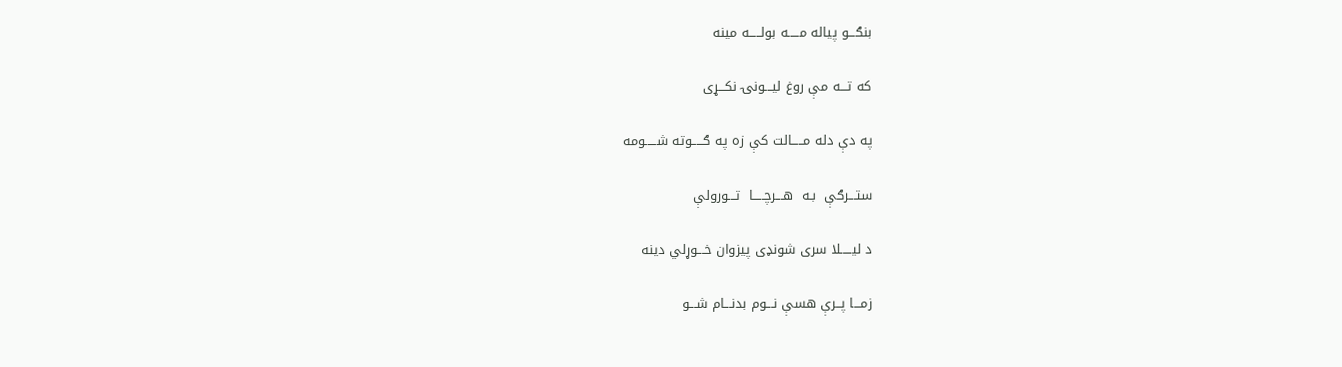بنګـــو پياله مـــــه بولـــــه مينه

که تـــه مې روغ ليـــونۍ نکـــړی

په دې دله مـــــالت کې زه په ګـــــوته شـــــومه

ستـــرګې  بـه  هـــرچـــــا  تـــورولې

د ليـــــلا سری شونډی پيزوان خـــوړلي دينه

زمـــا پــرې هسې نـــوم بدنـــام شـــو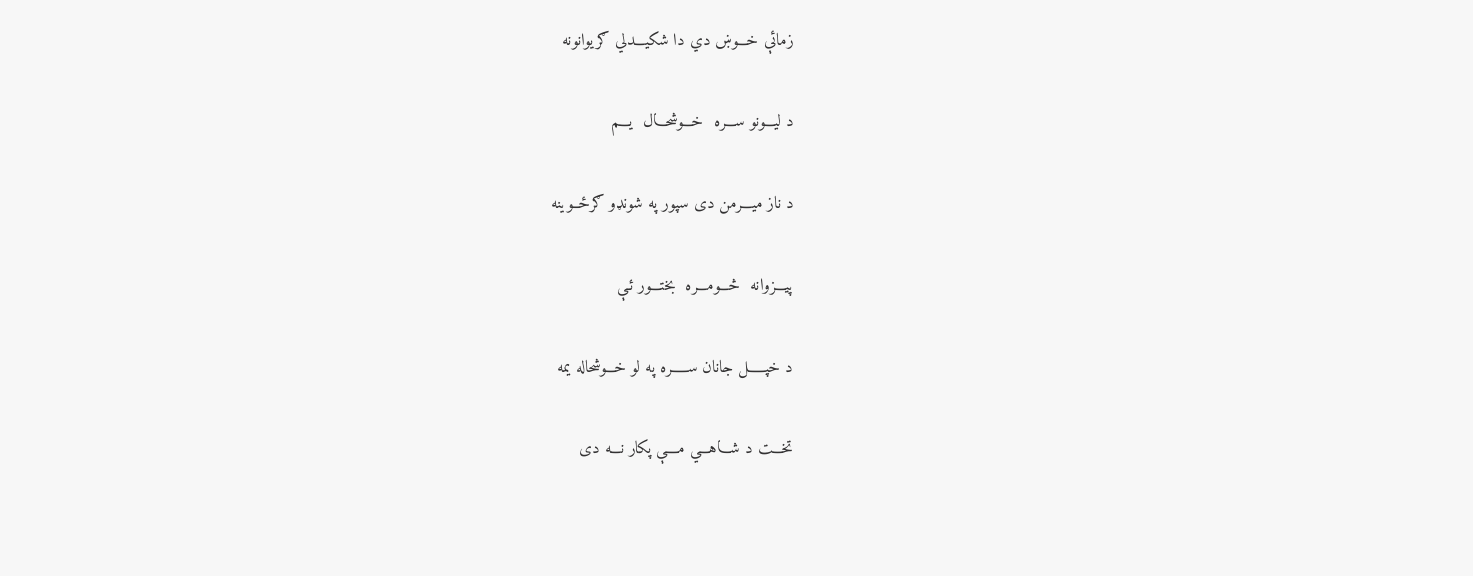زمائې خـــوښ دي دا شکيـــدلي ګريوانونه

د ليـــونو ســـره  خـــوشحـــال  يـــم

د ناز ميـــرمن دی سپور په شونډو ګرځــوينه

پيـــزوانه  څـــومـــره  بختـــور ئـې

د خپـــــل جانان ســـــره په لو خـــوشحاله يمه

تخـــت د شـــاهـــي مــــې پکار نـــه دی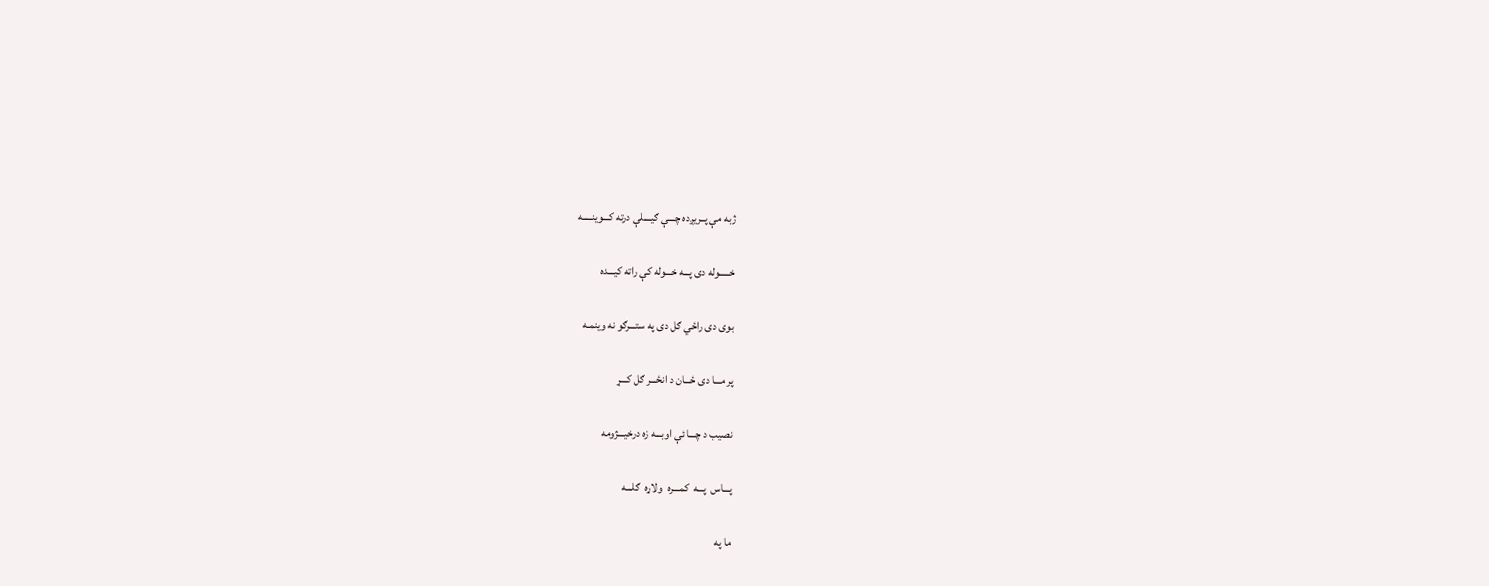ژبه مې پــريږده چـــې ګيــــلې درته کـــوينـــــه

خـــــوله دی پـــه خـــوله کې راته کيـــده

بوی دی راځي ګل دی په ستـــرګو نه وينمـه

پر مـــا دی ځـــان د انځـــر ګل کـــړ

نصيب د چـــا ئې اوبـــه زه درخيـــژومه

پـــاس  پـــه  کمـــره  ولاړه  ګلـــه

ما په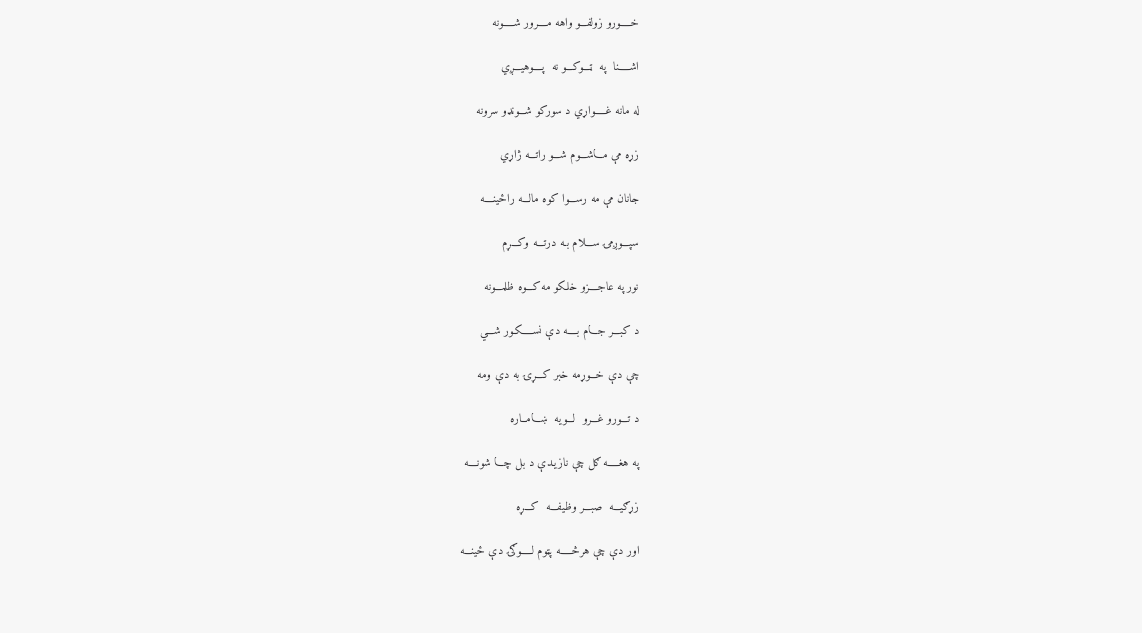خـــــورو زولفـــو واهه مــــرور شـــــونه

اشـــــنا  په  ټـــوکـــو نه  پــــوهيـــږي

له مانه غـــــواړي د سورکو شـــونډو سرونه

زړه مې مـــاشـــوم شـــو راتـــه ژاړي

جانان مې مه رســـوا کوه مالـــه راځينــــه

سپـــوږمۍ ســـلام بـه درتـــه وکـــړم

نور په عاجــــزو خلکو مه کـــوه ظلمـــونه

د کبـــر جـــام بــــه دې نســـــکـور شـــي

چې دې خـــوړمه خبر کـــړۍ به دې ومه

د تـــورو غـــرو  لـــويه  ښـــامــاره

په هغـــــه ګل چې نازيـدې د بل چـــا شونــــه

زړګيـــه  صبـــر وظيفـــه  کـــړه

اور دې چې هرڅـــــه پټوم لـــــوګۍ دې ځينـــه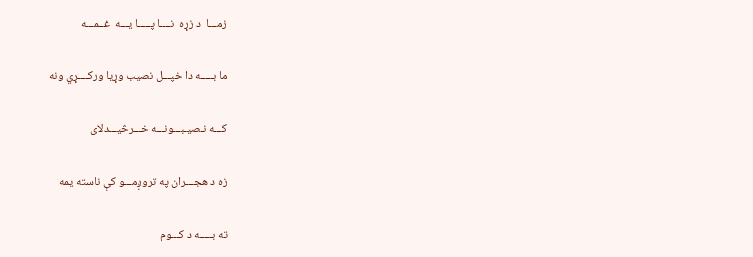زمـــا  د زړه  نــــا پـــــا يـــه  غــمـــه

ما بـــــه دا خپـــل نصيب وړيا ورکــــړي ونه

کـــه نـصيـبـــونـــه خـــرڅيـــدلای

زه د هجـــران په تروږمـــو کې ناسته يمه

ته بـــــه د کـــوم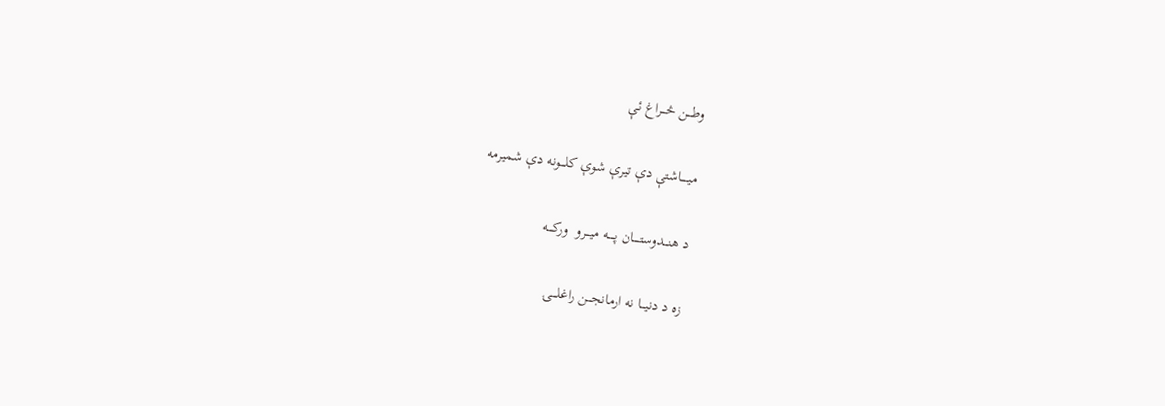وطـــن څـــراغ ئې

ميـــــاشتې دې تيرې شوې کلــــونه دې شميرمه

د هنـــدوستـــــان پـــــه ميـــرو  ورکــــه

زه د دنيـــا نه ارمانجـــن راغلــــۍ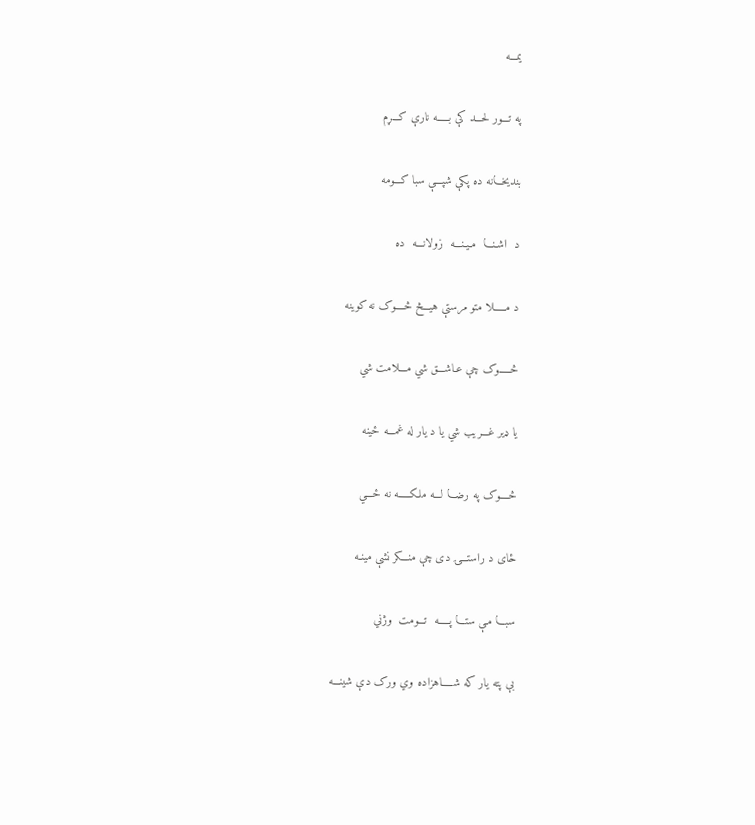يمـــه

په تـــور لحـــد کې بـــــه نارې کـــړم

بنديخـــانه ده پکې شپـــې سبا کـــومه

د  اشـنـــا  مـيـنـــه  زولانـــه  ده

د مـــــلا متو مرستې هيـــڅ څــــوک نه کوينه

څـــــوک چې عـاشـــق شي مـــلامت شي

يا ډير غـــريب شي يا د يار له غمـــه ځينه

څــــوک په رضـــا لـــه ملکـــــه نه ځـــي

ځای د راستـــۍ دی چې منـــکر نشې مينـه

سبـــا مـې ستـــا پـــــه  تـــومت  وژني

بې پته يار که شـــــاهزاده وي ورک دې شينـــه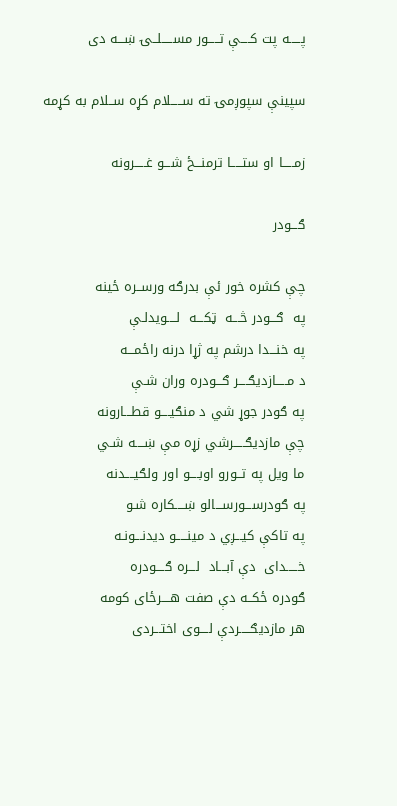پـــــه پت کــــې تـــــور مســـــلــۍ ښـــه دی

سپينې سپوږمۍ ته ســـــلام کړه ســلام به کړمه

زمـــــا او ستـــــا ترمنـــځ شـــو غـــــرونه

ګـــودر

چې کشره خور ئې بدرګه ورســره ځينه
په  ګـــودر څـــه  ټکـــه  لــــويدلـې
په خنـــدا درشم په ژړا درنه راځمـــه
د مـــــازديګــــر ګـــودره وران شـې
په ګودر جوړ شي د منګيــــو قطـــارونه
چې مازديګـــــرشي زړه مې ښــــه شـي
ما ويل په تــورو اوبــــو اور ولګيــــدنه
په ګودرســـورســـالو ښــــکاره شـو
په تاکې کيـــږي د مینـــــو ديدنـــونـه
خـــــدای  دې آبـــاد  لـــره ګــــودره
ګودره ځکــه دې صفت هــــرځای کومه
هر مازديګـــــردې لــــوی اختـــردی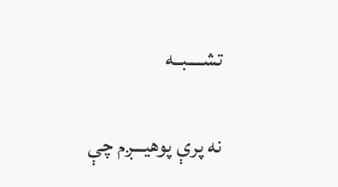تشــــبــه

نه پرې پوهيـــږم چې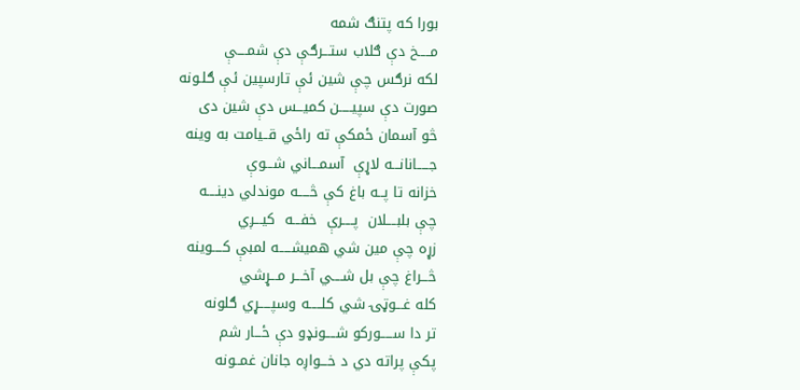بورا که پتنګ شمه
مـــــخ دې ګلاب ستـــرګې دې شمــــې
لکه نرګس چې شين ئې تارسپين ئې ګلـونه
صورت دې سپيـــــن کميـــس دې شين دی
څو آسمان ځمکې ته راځي قــيامت به وينه
جـــــانانـــه لاړې  آسمـــاني شـــوې
خزانه تا پــه باغ کې څـــــه موندلي دينــــه
چې بلبــــلان  پــــرې  خفـــه  کيـــږي
زړه چې مين شي هميشـــــه لمبې کــــوينه
څـــراغ چې بل شــــي آخـــر مـــړشي
کله غـــوټۍ شي کلـــــه وسپـــــړي ګلونه
تر دا ســـــورکو شــــونډو دې ځـــار شم
پکې پراته دي د خـــواږه جانان غمــونه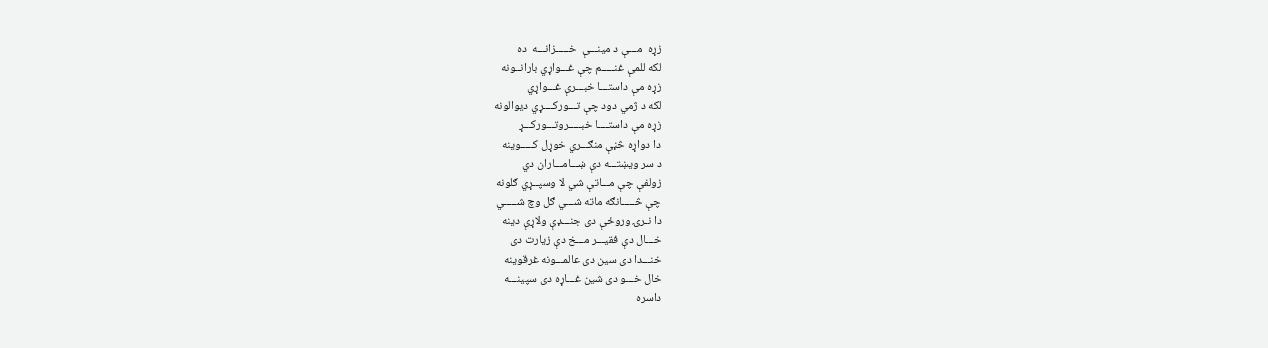زړه  مـــې د مينـــې  خـــــزانـــه  ده
لکه للمې غنـــــم چې غـــواړي بارانــونه
زړه مې داستـــا خبـــرې غـــواړي
لکه د ژمي دود چې تـــورکــــړي ديوالونه
زړه مې داستــــا خبـــــروتـــورکـــړ
دا دواړه څڼې منګـــري خوړل کـــــوينه
د سر ويښتـــه دې ښـــامـــاران دي
زولفې چې مـــاتې شي لا وسپــړي ګلونه
چې څـــــانګه ماته شـــي ګل وچ شـــــي
دا نـرۍ وروځې دی جنـــډې ولاړې دينه
خـــال دې فقيـــر مـــخ دې زيارت دی
خنـــدا دی سين دی عالمـــونه غرقوينه
خال خـــو دی شين غـــاړه دی سپينـــه
داسره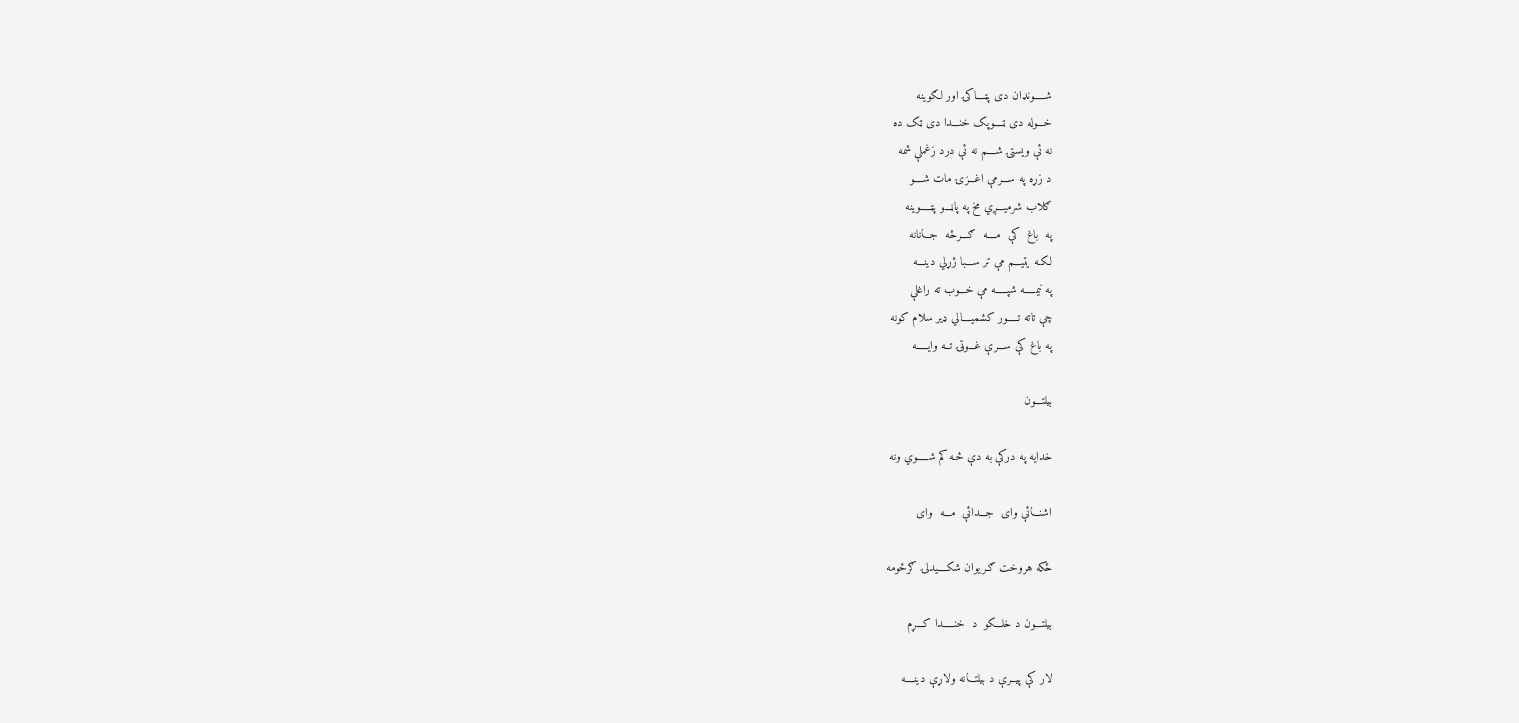شـــــونډان دی پټــــاکۍ اور لګوينه
خـــوله دی ټــــوپک خنـــدا دی ټک ده
نه ئې ويستۍ شــــم نه ئې درد زغملې شمه
د زړه په ســـرمې اغـــزۍ مات شــــو
ګلاب شرميـــږي مخ په پاڼـــو پټـــــوينه
په  باغ  کې  مــــه  ګـــرځه  جـــانانه
لکـه يتيـــم مې تر ســـبا ژړلي دينـــه
په نيمـــــه شپـــــه مې خـــوب ته راغلې
چې تاته تـــــور کشميــــالي ډير سلام کونه
په باغ کې ســـرې غـــوټۍ تــه وايـــــه

بيلتـــون

خدايه په درکې به دې څـه کم شـــــوي ونه

اشنـــائې وای  جـــدائې  مـــه  وای

ځکه هروخت ګـريوان شکــــيدلۍ ګرځومه

بيلتـــون د خلـــکو  د  خنـــــدا کـــړم

لار کې پيــرې د بيلتـــانه ولاړې دينــــه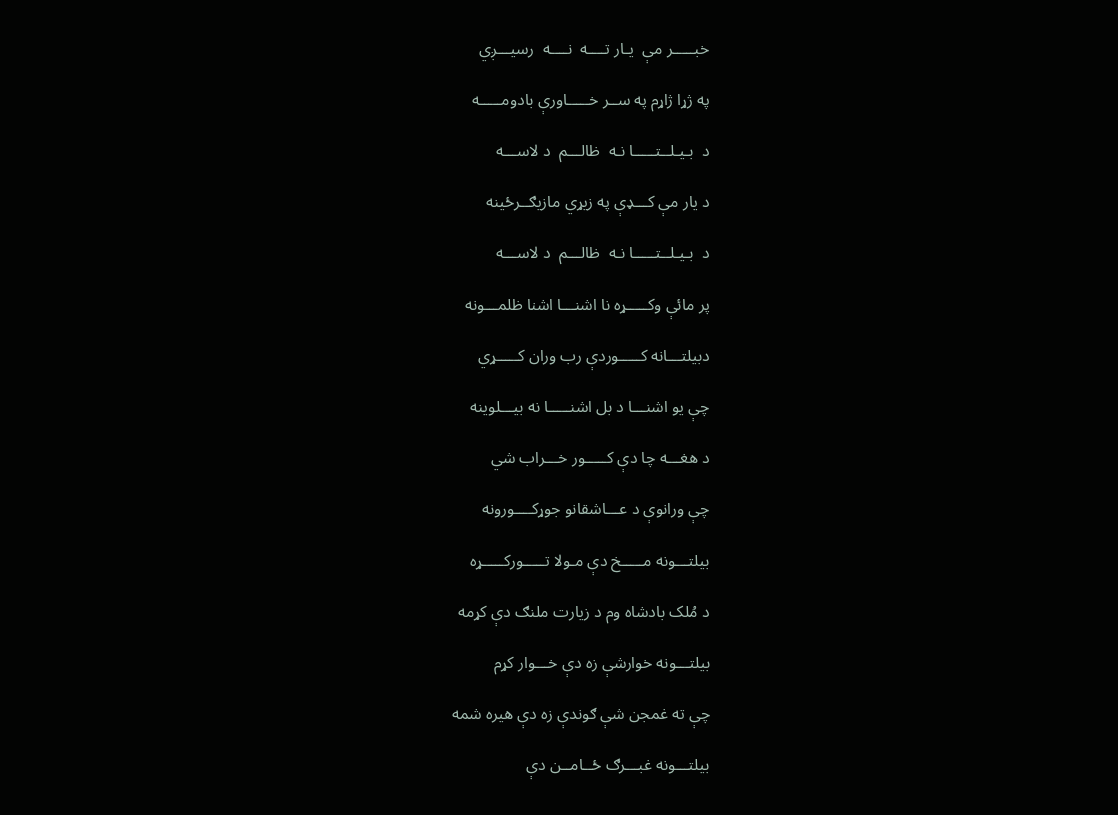خبـــــر مې  يـار تــــه  نــــه  رسيـــږي

په ژړا ژاړم په ســر خـــــاورې بادومـــــه

د  بـيـلــتـــــا نـه  ظالـــم  د لاســـه

د يار مې کـــډې په زيړي مازيګــرځينه

د  بـيـلــتـــــا نـه  ظالـــم  د لاســـه

پر مائې وکـــــړه نا اشنـــا اشنا ظلمـــونه

دبيلتـــانه کـــــوردې رب وران کـــــړي

چې يو اشنـــا د بل اشنـــــا نه بيـــلوينه

د هغـــه چا دې کـــــور خـــراب شي

چې ورانوې د عـــاشقانو جوړکــــورونه

بيلتـــونه مـــــخ دې مـولا تـــــورکـــــړه

د مُلک بادشاه وم د زيارت ملنګ دې کړمه

بيلتـــونه خوارشې زه دې خـــوار کړم

چې ته غمجن شې ګوندې زه دې هيره شمه

بيلتـــونه غبـــرګ ځــامــن دې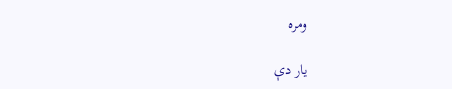ومره

يار دې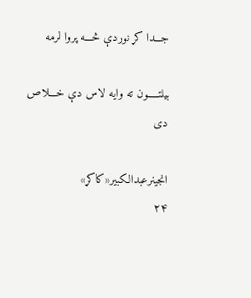جـــدا کړ نوردې څـــه پروا لرمه

بيلتـــــون ته وايه لاس دې خـــلاص دی

انجينرعبدالکبير«کاکړ»
۲۴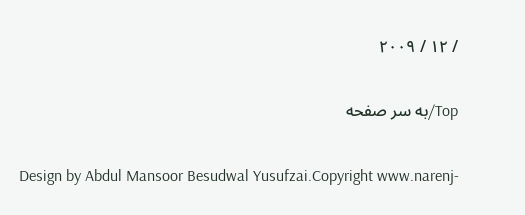/ ۱۲ / ۲۰۰۹

Top/به سر صفحه

Design by Abdul Mansoor Besudwal Yusufzai.Copyright www.narenj-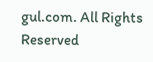gul.com. All Rights Reserved